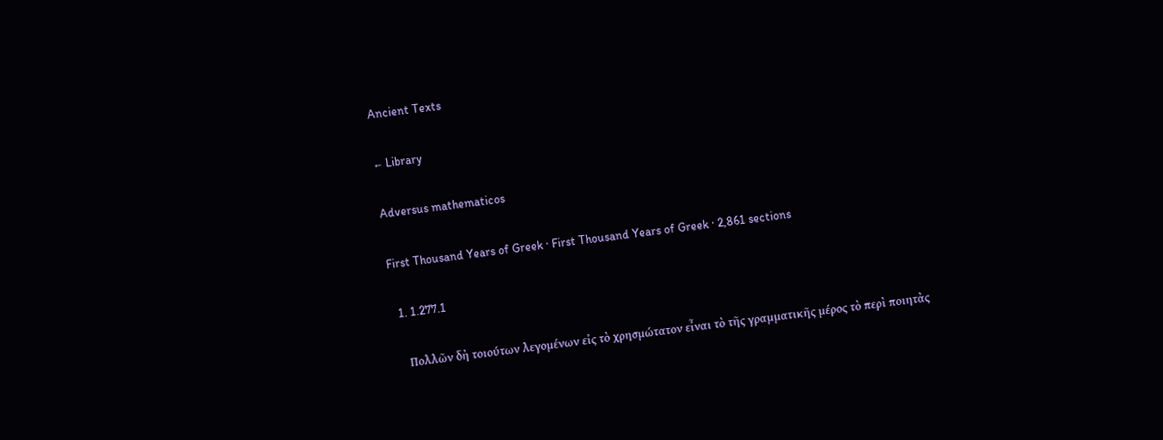Ancient Texts

← Library

Adversus mathematicos

First Thousand Years of Greek · First Thousand Years of Greek · 2,861 sections

  1. 1.277.1

    Πολλῶν δὴ τοιούτων λεγομένων εἰς τὸ χρησμώτατον εἶναι τὸ τῆς γραμματικῆς μέρος τὸ περὶ ποιητὰς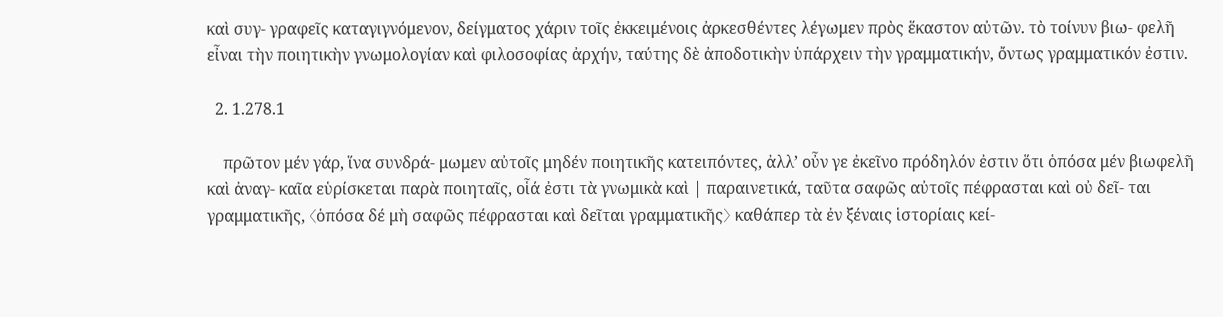καὶ συγ- γραφεῖς καταγιγνόμενον, δείγματος χάριν τοῖς ἐκκειμένοις ἀρκεσθέντες λέγωμεν πρὸς ἕκαστον αὐτῶν. τὸ τοίνυν βιω- φελῆ εἶναι τὴν ποιητικὴν γνωμολογίαν καὶ φιλοσοφίας ἀρχήν, ταύτης δὲ ἀποδοτικὴν ὑπάρχειν τὴν γραμματικήν, ὄντως γραμματικόν ἐστιν.

  2. 1.278.1

    πρῶτον μέν γάρ, ἵνα συνδρά- μωμεν αὐτοῖς μηδέν ποιητικῆς κατειπόντες, ἀλλʼ οὖν γε ἐκεῖνο πρόδηλόν ἐστιν ὅτι ὁπόσα μέν βιωφελῆ καὶ ἀναγ- καῖα εὑρίσκεται παρὰ ποιηταῖς, οἷά ἐστι τὰ γνωμικὰ καὶ | παραινετικά, ταῦτα σαφῶς αὐτοῖς πέφρασται καὶ οὐ δεῖ- ται γραμματικῆς, 〈ὁπόσα δέ μὴ σαφῶς πέφρασται καὶ δεῖται γραμματικῆς〉 καθάπερ τὰ ἐν ξέναις ἱστορίαις κεί-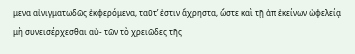μενα αἰνιγματωδῶς ἐκφερόμενα, ταῦτ’ ἐστιν ἄχρηστα, ὥστε καὶ τῇ ἀπ ἐκείνων ὠφελείᾳ μὴ συνεισέρχεσθαι αὐ- τῶν τὸ χρειῶδες τῆς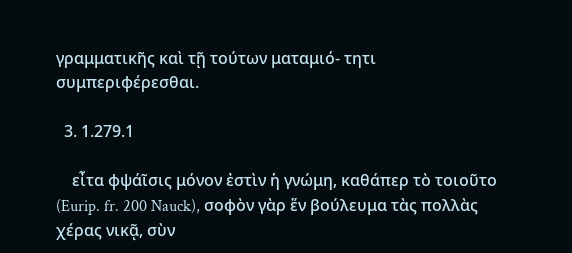γραμματικῆς καὶ τῇ τούτων ματαμιό- τητι συμπεριφέρεσθαι.

  3. 1.279.1

    εἶτα φψάῖσις μόνον ἐστὶν ἡ γνώμη, καθάπερ τὸ τοιοῦτο (Eurip. fr. 200 Nauck), σοφὸν γὰρ ἕν βούλευμα τὰς πολλὰς χέρας νικᾷ, σὺν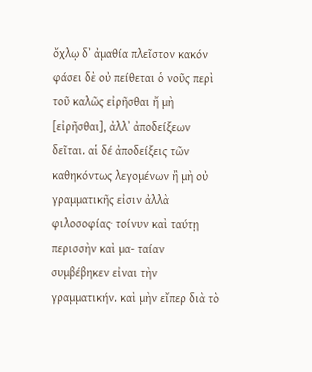ὄχλῳ δʼ ἀμαθία πλεῖστον κακόν φάσει δὲ οὐ πείθεται ὁ νοῦς περὶ τοῦ καλῶς εἰρῆσθαι ἤ μὴ [εἰρῆσθαι], ἀλλʼ ἀποδείξεων δεῖται. αἱ δέ ἀποδείξεις τῶν καθηκόντως λεγομένων ἢ μὴ οὐ γραμματικῆς εἰσιν ἀλλὰ φιλοσοφίας· τοίνυν καὶ ταύτῃ περισσὴν καὶ μα- ταίαν συμβέβηκεν εἰναι τὴν γραμματικήν. καὶ μὴν εἴπερ διὰ τὸ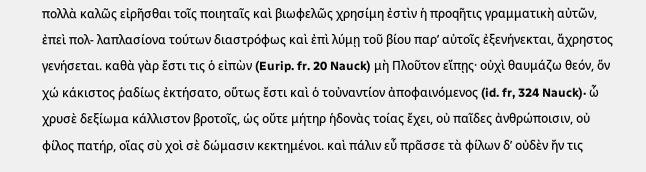πολλὰ καλῶς εἰρῆσθαι τοῖς ποιηταῖς καὶ βιωφελῶς χρησίμη ἐστὶν ἡ προqῆτις γραμματικὴ αὐτῶν, ἐπεὶ πολ- λαπλασίονα τούτων διαστρόφως καὶ ἐπὶ λύμῃ τοῦ βίου παρʼ αὐτοῖς ἐξενήνεκται, ἄχρηστος γενήσεται. καθὰ γὰρ ἔστι τις ὁ εἰπὼν (Eurip. fr. 20 Nauck) μὴ Πλοῦτον εἴπῃς· οὐχὶ θαυμάζω θεόν, ὅν χώ κάκιστος ῥαδίως ἐκτήσατο, οὕτως ἔστι καὶ ὁ τοὐναντίον ἀποφαινόμενος (id. fr, 324 Nauck)· ὧ χρυσὲ δεξίωμα κάλλιστον βροτοῖς, ὡς οὔτε μήτηρ ἡδονὰς τοίας ἔχει, οὐ παῖδες ἀνθρώποισιν, οὐ φίλος πατήρ, οἵας σὺ χοὶ σὲ δώμασιν κεκτημένοι. καὶ πάλιν εὖ πρᾶσσε τὰ φίλων δʼ οὐδὲν ἤν τις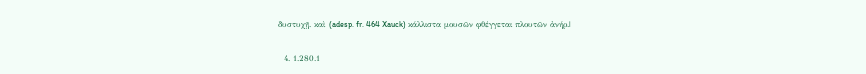δυστυχῇ. καὶ (adesp. fr. 464 Xauck) κάλλιστα μουσῶν φθέγγεται πλουτῶν ἀνήρ.|

  4. 1.280.1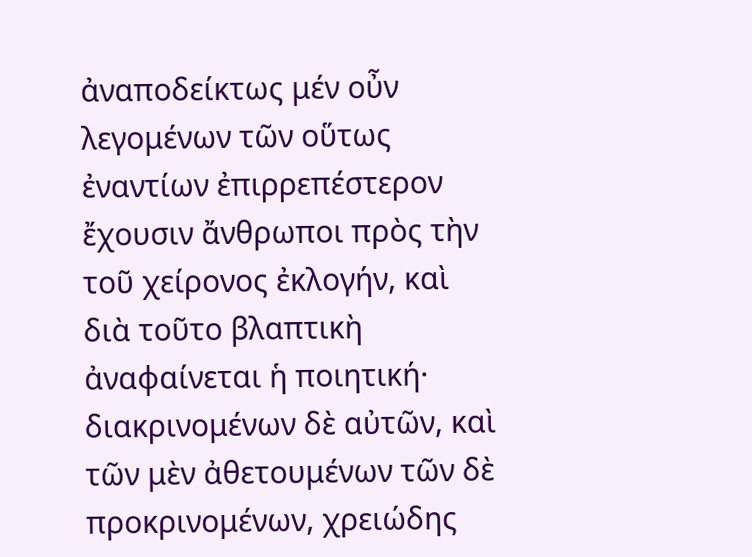ἀναποδείκτως μέν οὖν λεγομένων τῶν οὕτως ἐναντίων ἐπιρρεπέστερον ἔχουσιν ἄνθρωποι πρὸς τὴν τοῦ χείρονος ἐκλογήν, καὶ διὰ τοῦτο βλαπτικὴ ἀναφαίνεται ἡ ποιητική· διακρινομένων δὲ αὐτῶν, καὶ τῶν μὲν ἀθετουμένων τῶν δὲ προκρινομένων, χρειώδης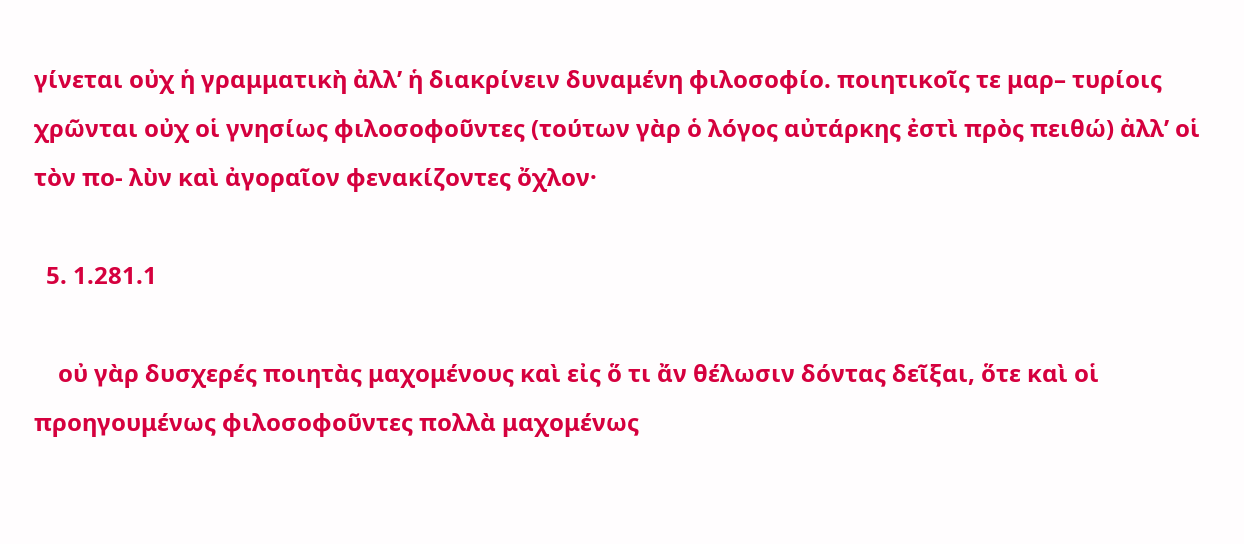γίνεται οὐχ ἡ γραμματικὴ ἀλλʼ ἡ διακρίνειν δυναμένη φιλοσοφίο. ποιητικοῖς τε μαρ– τυρίοις χρῶνται οὐχ οἱ γνησίως φιλοσοφοῦντες (τούτων γὰρ ὁ λόγος αὐτάρκης ἐστὶ πρὸς πειθώ) ἀλλʼ οἱ τὸν πο- λὺν καὶ ἀγοραῖον φενακίζοντες ὄχλον·

  5. 1.281.1

    οὐ γὰρ δυσχερές ποιητὰς μαχομένους καὶ εἰς ὅ τι ἄν θέλωσιν δόντας δεῖξαι, ὅτε καὶ οἱ προηγουμένως φιλοσοφοῦντες πολλὰ μαχομένως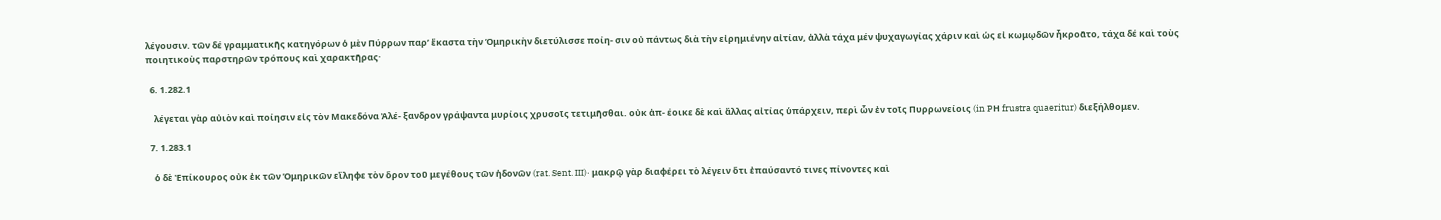λέγουσιν. τῶν δέ γραμματικῆς κατηγόρων ὁ μὲν Πύρρων παρʼ ἕκαστα τὴν Ὁμηρικὴν διετύλισσε ποίη- σιν οὐ πάντως διὰ τὴν εἰρημιένην αἰτίαν, ἀλλὰ τάχα μέν ψυχαγωγίας χάριν καὶ ὡς εἰ κωμῳδῶν ἧκροᾶτο, τάχα δέ καὶ τοὺς ποιητικοὺς παρστηρῶν τρόπους καὶ χαρακτῆρας·

  6. 1.282.1

    λέγεται γὰρ αὐιὸν καὶ ποίησιν εἰς τὸν Μακεδόνα Ἀλέ- ξανδρον γράψαντα μυρίοις χρυσοῖς τετιμῆσθαι. οὐκ ἀπ- έοικε δὲ καὶ ἄλλας αἰτίας ὑπάρχειν, περὶ ὧν ἐν τοῖς Πυρρωνείοις (in PΗ frustra quaeritur) διεξήλθομεν.

  7. 1.283.1

    ὁ δὲ Ἐπίκουρος οὐκ ἐκ τῶν Ὁμηρικῶν εἴληφε τὸν ὅρον τοῦ μεγέθους τῶν ἡδονῶν (rat. Sent. III)· μακρῷ γὰρ διαφέρει τὸ λέγειν ὅτι ἐπαύσαντό τινες πίνοντες καὶ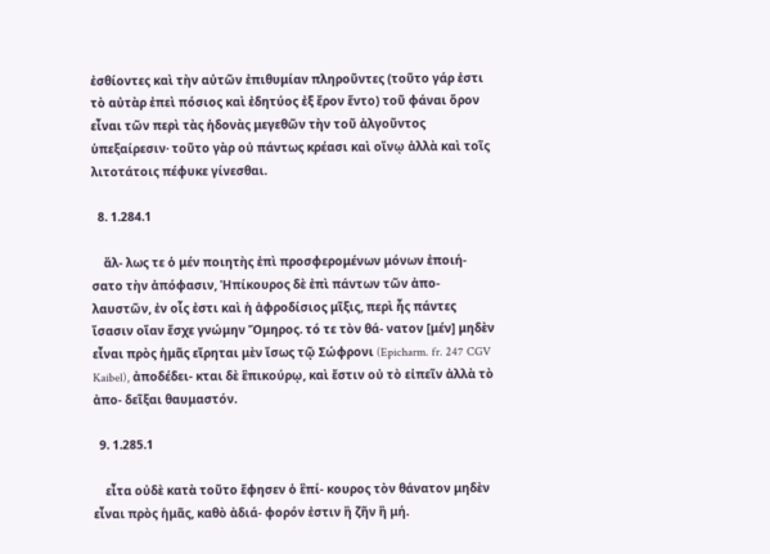ἐσθίοντες καὶ τὴν αὐτῶν ἐπιθυμίαν πληροῦντες (τοῦτο γάρ ἐστι τὸ αὐτὰρ ἐπεὶ πόσιος καὶ ἐδητύος ἐξ ἔρον ἕντο) τοῦ φάναι ὅρον εἶναι τῶν περὶ τὰς ἡδονὰς μεγεθῶν τὴν τοῦ ἀλγοῦντος ὑπεξαίρεσιν· τοῦτο γὰρ οὐ πάντως κρέασι καὶ οἴνῳ ἀλλὰ καὶ τοῖς λιτοτάτοις πέφυκε γίνεσθαι.

  8. 1.284.1

    ἄλ- λως τε ὁ μέν ποιητὴς ἐπὶ προσφερομένων μόνων ἐποιή- σατο τὴν ἀπόφασιν, Ἡπίκουρος δὲ ἐπὶ πάντων τῶν ἀπο- λαυστῶν, ἐν οἷς ἐστι καὶ ἡ ἀφροδίσιος μῖξις, περὶ ἧς πάντες ἴσασιν οἴαν ἔσχε γνώμην Ὅμηρος. τό τε τὸν θά- νατον [μέν] μηδὲν εἶναι πρὸς ἡμᾶς εἴρηται μὲν ἴσως τῷ Σώφρονι (Epicharm. fr. 247 CGV Kaibel), ἀποδέδει- κται δὲ ἓπικούρῳ, καὶ ἔστιν οὐ τὸ εἰπεῖν ἀλλὰ τὸ ἀπο- δεῖξαι θαυμαστόν.

  9. 1.285.1

    εἶτα οὐδὲ κατὰ τοῦτο ἔφησεν ὁ ἓπί- κουρος τὸν θάνατον μηδὲν εἶναι πρὸς ἡμᾶς, καθὸ ἀδιά- φορόν ἐστιν ἢ ζῆν ἢ μή.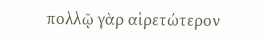πολλῷ γὰρ αἱρετώτερον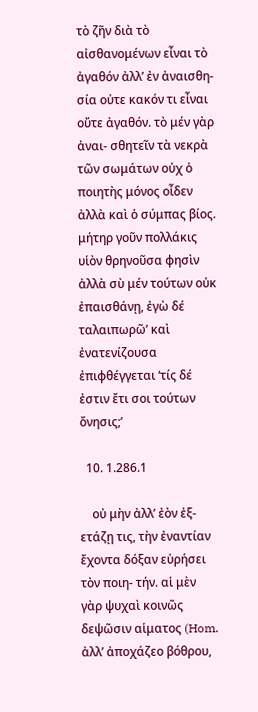τὸ ζῆν διὰ τὸ αἰσθανομένων εἶναι τὸ ἀγαθόν ἀλλʼ ἐν ἀναισθη- σία οὐτε κακόν τι εἶναι οὔτε ἀγαθόν. τὸ μέν γὰρ ἀναι- σθητεῖν τὰ νεκρὰ τῶν σωμάτων οὐχ ὁ ποιητὴς μόνος οἶδεν ἀλλὰ καὶ ὁ σύμπας βίος. μήτηρ γοῦν πολλάκις υἱὸν θρηνοῦσα φησὶν ἀλλὰ σὺ μέν τούτων οὐκ ἐπαισθάνῃ, ἐγὼ δέ ταλαιπωρῶ’ καὶ ἐνατενίζουσα ἐπιφθέγγεται ‘τίς δέ ἐστιν ἔτι σοι τούτων ὄνησις;’

  10. 1.286.1

    οὐ μὴν ἀλλʼ ἐὸν ἐξ- ετάζῃ τις, τὴν ἐναντίαν ἔχοντα δόξαν εὑρήσει τὸν ποιη- τήν. αἱ μὲν γὰρ ψυχαὶ κοινῶς δεψῶσιν αἱματος (Hom. ἀλλʼ ἀποχάζεο βόθρου,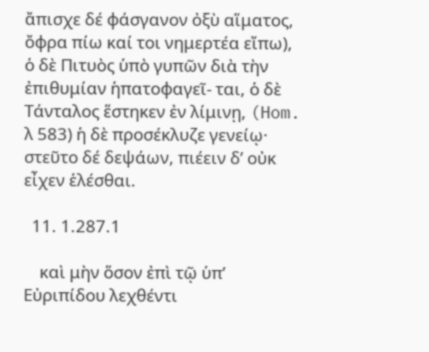ἄπισχε δέ φάσγανον ὀξὺ αἵματος, ὄφρα πίω καί τοι νημερτέα εἴπω), ὁ δὲ Πιτυὸς ὑπὸ γυπῶν διὰ τὴν ἐπιθυμίαν ἡπατοφαγεῖ- ται, ὁ δὲ Τάνταλος ἕστηκεν ἐν λίμινῃ, (Hom. λ 583) ἡ δὲ προσέκλυζε γενείῳ· στεῦτο δέ δεψάων, πιέειν δʼ οὐκ εἶχεν ἑλέσθαι.

  11. 1.287.1

    καὶ μὴν ὅσον ἐπὶ τῷ ὑπʼ Εὐριπίδου λεχθέντι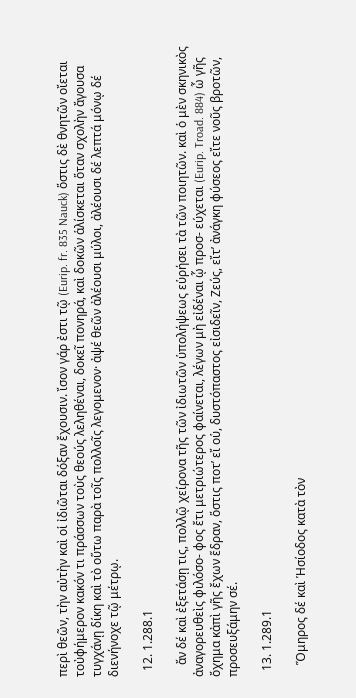περὶ θεῶν, τὴν αὐτὴν καὶ οἱ ἰδιῶται δόξαν ἔχουσιν. ἴσον γάρ ἐστι τῷ (Eurip. fr. 835 Nauck) ὅστις δὲ θνητῶν οἴεται τοὐφήμερον κακόν τι πράσσων τοὺς θεούς λεληθέναι, δοκεῖ πονηρά, καὶ δοκῶν ἁλίσκεται ὅταν σχολὴν ἄγουσα τυγχάνῃ δίκη καὶ τὸ οὕτω παρὰ τοῖς πολλοῖς λεγομενον· ἀψέ θεῶν ἀλέουσι μύλοι, ἀλέουσι δέ λεπτά μόνῳ δέ διενήνοχε τῷ μέτρῳ.

  12. 1.288.1

    ἄν δέ καὶ ἐξετάσῃ τις, πολλῷ χείρονα τῆς τῶν ἰδιωτῶν ὑπολήψεως εὑρήσει τὰ τῶν ποιητῶν. καὶ ὁ μὲν σκηνικὸς ἀναγορευθεὶς φιλόσο- φος ἔτι μετριώτερος φαίνεται, λέγων μὴ εἰδέναι ᾧ προσ- εύχεται (Eurip. Troad. 884) ὦ γῆς ὄχημα κἀπὶ γῆς ἔχων ἕδραν, ὅστις ποτ’ εἴ οὑ, δυστόπαστος εἰσιδεῖν, Ζεύς, εἴτ’ ἀνάγκη φύσεος εἴτε νοῦς βροτῶν, προσευξάμην σέ.

  13. 1.289.1

    Ὅμηρος δέ καὶ Ἡσίοδος κατὰ τὸν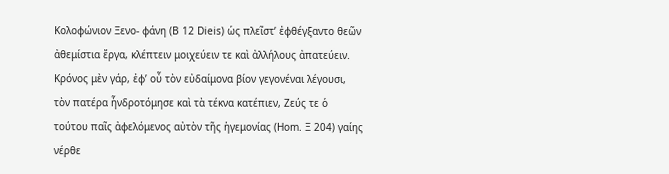Κολοφώνιον Ξενο- φάνη (B 12 Dieis) ὡς πλεῖστ’ ἐφθέγξαντο θεῶν ἀθεμίστια ἔργα, κλέπτειν μοιχεύειν τε καὶ ἀλλήλους ἀπατεύειν. Κρόνος μὲν γάρ, ἐφʼ οὖ τὸν εὐδαίμονα βίον γεγονέναι λέγουσι, τὸν πατέρα ἦνδροτόμησε καὶ τὰ τέκνα κατέπιεν, Ζεύς τε ὁ τούτου παῖς ἀφελόμενος αὐτὸν τῆς ἡγεμονίας (Ηom. Ξ 204) γαίης νέρθε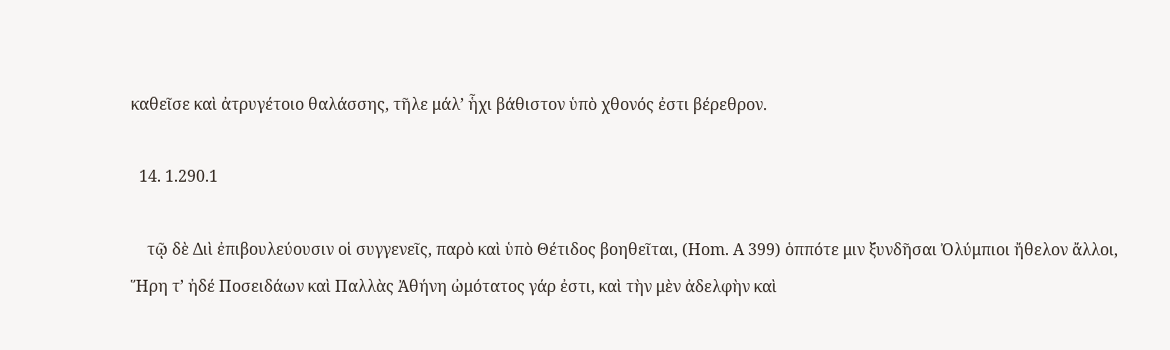καθεῖσε καὶ ἀτρυγέτοιο θαλάσσης, τῆλε μάλʼ ἧχι βάθιστον ὑπὸ χθονός ἐστι βέρεθρον.

  14. 1.290.1

    τῷ δὲ Διὶ ἐπιβουλεύουσιν οἱ συγγενεῖς, παρὸ καὶ ὑπὸ Θέτιδος βοηθεῖται, (Ηom. Α 399) ὁππότε μιν ξυνδῆσαι Ὀλύμπιοι ἤθελον ἄλλοι, Ἥρη τ’ ἠδέ Ποσειδάων καὶ Παλλὰς Ἀθήνη ὠμότατος γάρ ἐστι, καὶ τὴν μὲν ἀδελφὴν καὶ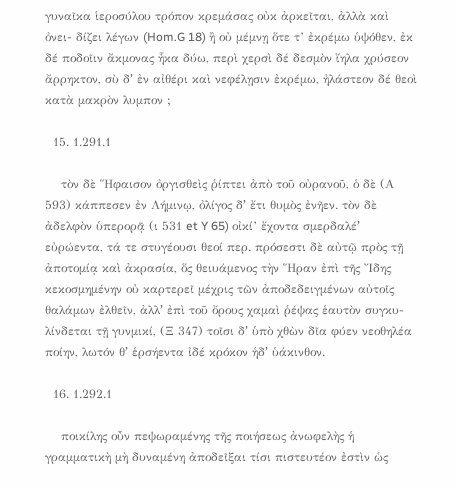γυναῖκα ἱεροσύλου τρόπον κρεμάσας οὐκ ἀρκεῖται, ἀλλὰ καὶ ὀνει- δίζει λέγων (Hom.G 18) ἢ οὐ μέμνῃ ὅτε τ’ ἐκρέμω ὑψόθεν, ἐκ δέ ποδοῖιν ἄκμονας ἧκα δύω, περὶ χερσὶ δέ δεσμὸν ἴηλα χρύσεον ἄρρηκτον, σὺ δʼ ἐν αἰθέρι καὶ νεφέλῃσιν ἐκρέμω, ἠλάστεον δέ θεοὶ κατὰ μακρὸν λυμπον ;

  15. 1.291.1

    τὸν δὲ Ἥφαισον ὀργισθεὶς ῥίπτει ἀπὸ τοῦ οὐρανοῦ, ὁ δὲ (Α 593) κάππεσεν ἐν Λήμινῳ, ὀλίγος δʼ ἔτι θυμὸς ἐνῆεν. τὸν δὲ ἀδελφὸν ὑπερορᾷ (ι 531 et Y 65) οἰκί’ ἔχοντα σμερδαλέʼ εὐρώεντα, τά τε στυγέουσι θεοί περ. πρόσεστι δὲ αὐτῷ πρὸς τῇ ἀποτομίᾳ καὶ ἀκρασία, ὅς θειυάμενος τὴν Ἥραν ἐπὶ τῆς Ἴδης κεκοσμημένην οὐ καρτερεῖ μέχρις τῶν ἀποδεδειγμένων αὐτοῖς θαλάμων ἐλθεῖν, ἀλλʼ ἐπὶ τοῦ ὄρους χαμαὶ ῥέψας ἑαυτὸν συγκυ- λίνδεται τῇ γυνμικί, (Ξ 347) τοῖσι δʼ ὑπὸ χθὼν δῖα φύεν νεοθηλέα ποίην, λωτόν θʼ ἑρσήεντα ἰδέ κρόκον ἡδʼ ὑάκινθον.

  16. 1.292.1

    ποικίλης οὖν πεψωραμένης τῆς ποιήσεως ἀνωφελὴς ἡ γραμματικὴ μὴ δυναμένη ἀποδεῖξαι τίσι πιστευτέον ἐστὶν ὡς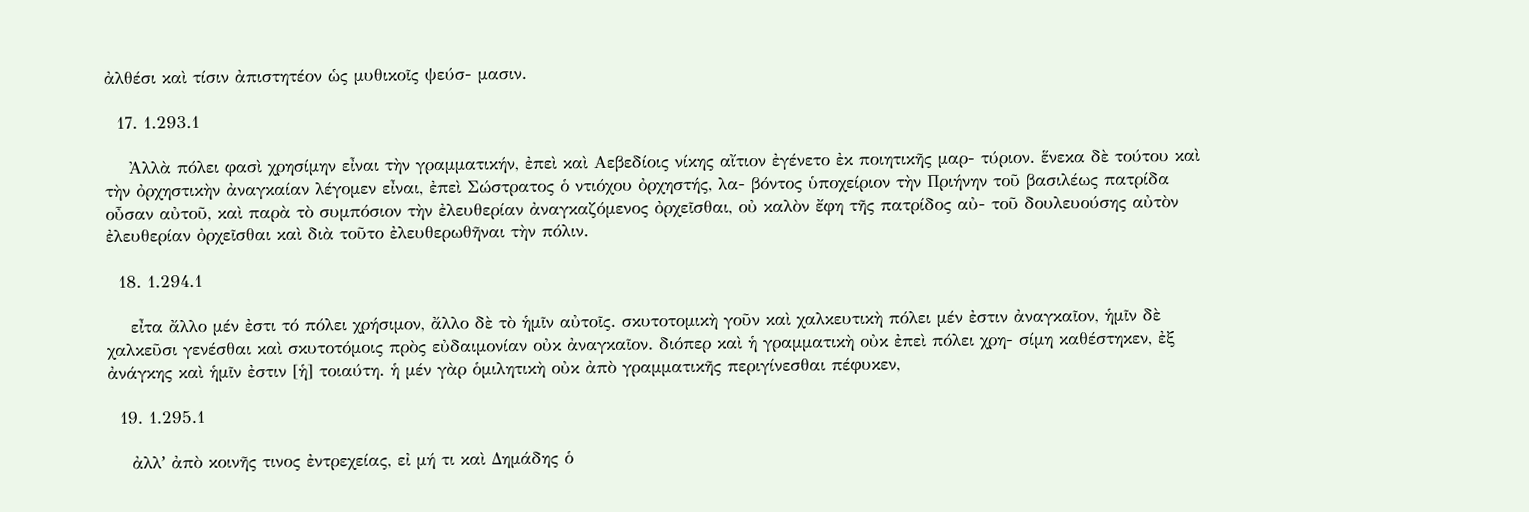ἀλθέσι καὶ τίσιν ἀπιστητέον ὡς μυθικοῖς ψεύσ- μασιν.

  17. 1.293.1

    Ἀλλὰ πόλει φασὶ χρησίμην εἶναι τὴν γραμματικήν, ἐπεὶ καὶ Αεβεδίοις νίκης αἴτιον ἐγένετο ἐκ ποιητικῆς μαρ- τύριον. ἕνεκα δὲ τούτου καὶ τὴν ὀρχηστικὴν ἀναγκαίαν λέγομεν εἶναι, ἐπεὶ Σώστρατος ὁ ντιόχου ὀρχηστής, λα- βόντος ὑποχείριον τὴν Πριήνην τοῦ βασιλέως πατρίδα οὖσαν αὐτοῦ, καὶ παρὰ τὸ συμπόσιον τὴν ἐλευθερίαν ἀναγκαζόμενος ὀρχεῖσθαι, οὐ καλὸν ἔφη τῆς πατρίδος αὐ- τοῦ δουλευούσης αὐτὸν ἐλευθερίαν ὀρχεῖσθαι καὶ διὰ τοῦτο ἐλευθερωθῆναι τὴν πόλιν.

  18. 1.294.1

    εἶτα ἄλλο μέν ἐστι τό πόλει χρήσιμον, ἄλλο δὲ τὸ ἡμῖν αὐτοῖς. σκυτοτομικὴ γοῦν καὶ χαλκευτικὴ πόλει μέν ἐστιν ἀναγκαῖον, ἡμῖν δὲ χαλκεῦσι γενέσθαι καὶ σκυτοτόμοις πρὸς εὐδαιμονίαν οὐκ ἀναγκαῖον. διόπερ καὶ ἡ γραμματικὴ οὐκ ἐπεὶ πόλει χρη- σίμη καθέστηκεν, ἐξ ἀνάγκης καὶ ἡμῖν ἐστιν [ἡ] τοιαύτη. ἡ μέν γὰρ ὁμιλητικὴ οὐκ ἀπὸ γραμματικῆς περιγίνεσθαι πέφυκεν,

  19. 1.295.1

    ἀλλʼ ἀπὸ κοινῆς τινος ἐντρεχείας, εἰ μή τι καὶ Δημάδης ὁ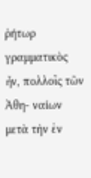ῥήτωρ γραμματικὸς ἦν, πολλοῖς τῶν Ἀθη- ναίων μετὰ τὴν ἐν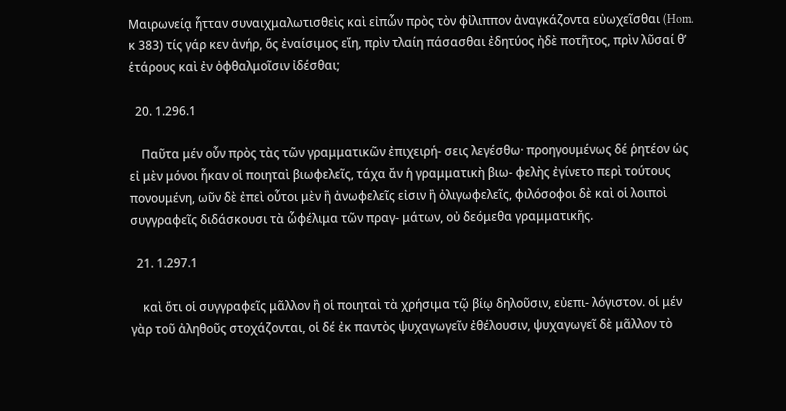Μαιρωνείᾳ ἧτταν συναιχμαλωτισθεὶς καὶ εἰπὧν πρὸς τὸν φἰλιππον ἀναγκάζοντα εὐωχεῖσθαι (Hom. κ 383) τίς γάρ κεν ἀνήρ, ὅς ἐναίσιμος εἴη, πρὶν τλαίη πάσασθαι ἐδητύος ἠδὲ ποτῆτος, πρὶν λῦσαί θʼ ἑτάρους καὶ ἐν ὀφθαλμοῖσιν ἰδέσθαι;

  20. 1.296.1

    Παῦτα μέν οὖν πρὸς τὰς τῶν γραμματικῶν ἐπιχειρή- σεις λεγέσθω· προηγουμένως δέ ῥητέον ὡς εἰ μὲν μόνοι ἧκαν οἱ ποιηταὶ βιωφελεῖς, τάχα ἄν ἡ γραμματικὴ βιω- φελὴς ἐγίνετο περὶ τούτους πονουμένη, ωῦν δὲ ἐπεὶ οὗτοι μὲν ἢ ἀνωφελεῖς εἰσιν ἢ ὀλιγωφελεῖς, φιλόσοφοι δὲ καὶ οἱ λοιποὶ συγγραφεῖς διδάσκουσι τὰ ὧφέλιμα τῶν πραγ- μάτων, οὐ δεόμεθα γραμματικῆς.

  21. 1.297.1

    καὶ ὅτι οἱ συγγραφεῖς μᾶλλον ἢ οἱ ποιηταὶ τὰ χρήσιμα τῷ βίῳ δηλοῦσιν, εὐεπι- λόγιστον. οἱ μέν γὰρ τοῦ ἀληθοῦς στοχάζονται, οἱ δέ ἐκ παντὸς ψυχαγωγεῖν ἐθέλουσιν, ψυχαγωγεῖ δὲ μᾶλλον τὸ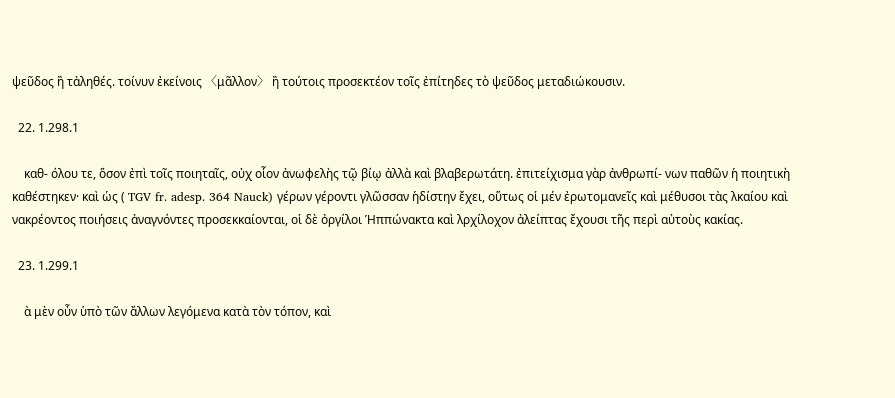ψεῦδος ἢ τἀληθές. τοίνυν ἐκείνοις 〈μᾶλλον〉 ἢ τούτοις προσεκτέον τοῖς ἐπίτηδες τὸ ψεῦδος μεταδιώκουσιν.

  22. 1.298.1

    καθ- όλου τε, ὅσον ἐπὶ τοῖς ποιηταῖς, οὐχ οἷον ἀνωφελὴς τῷ βίῳ ἀλλὰ καὶ βλαβερωτάτη. ἐπιτείχισμα γὰρ ἀνθρωπί- νων παθῶν ἡ ποιητικὴ καθέστηκεν· καὶ ὡς ( TGV fr. adesp. 364 Nauck) γέρων γέροντι γλῶσσαν ἡδίστην ἔχει, οὕτως οἱ μέν ἐρωτομανεῖς καὶ μέθυσοι τὰς λκαίου καὶ νακρέοντος ποιήσεις ἀναγνόντες προσεκκαίονται, οἱ δὲ ὀργίλοι Ἡππώνακτα καὶ λρχίλοχον ἀλείπτας ἔχουσι τῆς περὶ αὐτοὺς κακίας.

  23. 1.299.1

    ὰ μὲν οὖν ὑπὸ τῶν ἄλλων λεγόμενα κατὰ τὸν τόπον, καὶ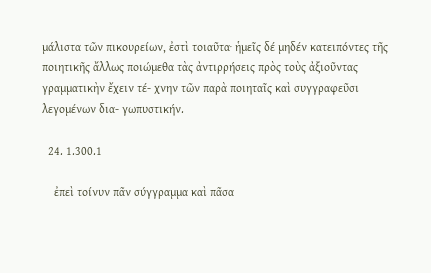μάλιστα τῶν πικουρείων, ἐστὶ τοιαῦτα· ἡμεῖς δέ μηδέν κατειπόντες τῆς ποιητικῆς ἄλλως ποιώμεθα τὰς ἀντιρρήσεις πρὸς τοὺς ἀξιοῦντας γραμματικὴν ἔχειν τέ- χνην τῶν παρὰ ποιηταῖς καὶ συγγραφεῦσι λεγομένων δια- γωπυστικήν.

  24. 1.300.1

    ἐπεὶ τοίνυν πᾶν σύγγραμμα καὶ πᾶσα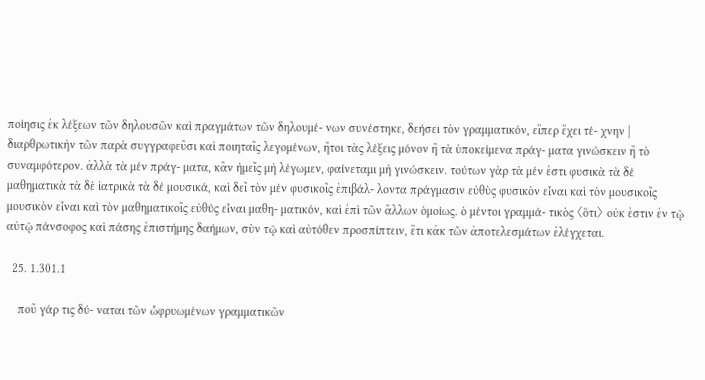ποίησις ἐκ λέξεων τῶν δηλουσῶν καὶ πραγμάτων τῶν δηλουμέ- νων συνέστηκε, δεήσει τὸν γραμματικόν, εἴπερ ἔχει τέ- χνην | διαρθρωτικὴν τῶν παρὰ συγγραφεῦσι καὶ ποιηταῖς λεγομένων, ἤτοι τὰς λέξεις μόνον ἢ τὰ ὑποκείμενα πράγ- ματα γινώσκειν ἢ τὸ συναμφότερον. ἀλλὰ τὰ μέν πράγ- ματα, κἂν ἡμεῖς μὴ λέγωμεν, φαίνεταμι μὴ γινώσκειν. τούτων γὰρ τὰ μέν ἐστι φυσικὰ τὰ δέ μαθηματικὰ τὰ δὲ ἰατρικὰ τὰ δέ μουσικά, καὶ δεῖ τὸν μέν φυσικοῖς ἐπιβάλ- λοντα πράγμασιν εὐθὺς φυσικὸν εἶναι καὶ τὸν μουσικοῖς μουσικὸν εἶναι καὶ τὸν μαθηματικοῖς εὐθύς εἶναι μαθη- ματικόν, καὶ ἐπὶ τῶν ἄλλων ὁμοίως. ὁ μέντοι γραμμά- τικὸς 〈ὅτι〉 οὐκ ἐστιν ἐν τῷ αὐτῷ πάνσοφος καὶ πάσης ἐπιστήμης δαήμων, σὺν τῷ καὶ αὐτόθεν προσπίπτειν, ἔτι κἀκ τῶν ἀποτελεσμάτων ἐλέγχεται.

  25. 1.301.1

    ποῦ γάρ τις δύ- ναται τῶν ὧφρυωμένων γραμματικῶν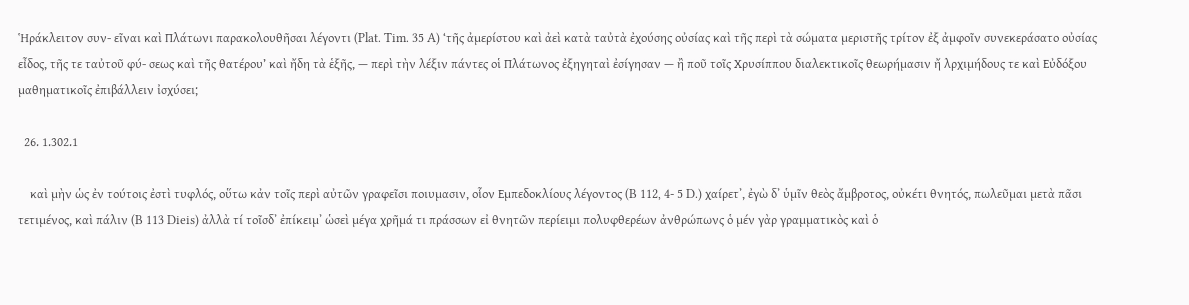Ἡράκλειτον συν- εῖναι καὶ Πλάτωνι παρακολουθῆσαι λέγοντι (Plat. Tim. 35 A) ‘τῆς ἀμερίστου καὶ ἀεὶ κατὰ ταὐτὰ ἐχούσης οὐσίας καὶ τῆς περὶ τὰ σώματα μεριστῆς τρίτον ἐξ ἀμφοῖν συνεκεράσατο οὐσίας εἶδος, τῆς τε ταὐτοῦ φύ- σεως καὶ τῆς θατέρου’ καὶ ἤδη τὰ ἑξῆς, — περὶ τὴν λέξιν πάντες οἱ Πλάτωνος ἐξηγηταὶ ἐσίγησαν — ἢ ποῦ τοῖς Χρυσίππου διαλεκτικοῖς θεωρήμασιν ἤ λρχιμήδους τε καὶ Εὐδόξου μαθηματικοῖς ἐπιβάλλειν ἰσχύσει;

  26. 1.302.1

    καὶ μὴν ὡς ἐν τούτοις ἐστὶ τυφλός, οὕτω κἀν τοῖς περὶ αὐτῶν γραφεῖσι ποιυμασιν, οἷον Εμπεδοκλίους λέγοντος (B 112, 4- 5 D.) χαίρετʼ, ἐγὼ δʼ ὑμῖν θεὸς ἄμβροτος, οὐκέτι θνητός, πωλεῦμαι μετὰ πᾶσι τετιμένος, καὶ πάλιν (B 113 Dieis) ἀλλὰ τί τοῖσδʼ ἐπίκειμʼ ὡσεὶ μέγα χρῆμά τι πράσσων εἰ θνητῶν περίειμι πολυφθερέων ἀνθρώπωνς ὁ μέν γὰρ γραμματικὸς καὶ ὁ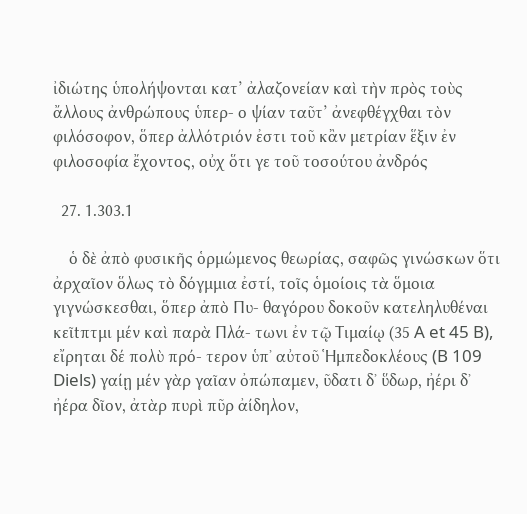ἰδιώτης ὑπολήψονται κατ’ ἀλαζονείαν καὶ τὴν πρὸς τοὺς ἄλλους ἀνθρώπους ὑπερ- ο ψίαν ταῦτ’ ἀνεφθέγχθαι τὸν φιλόσοφον, ὅπερ ἀλλότριόν ἐστι τοῦ κἂν μετρίαν ἕξιν ἐν φιλοσοφία ἔχοντος, οὐχ ὅτι γε τοῦ τοσούτου ἀνδρός

  27. 1.303.1

    ὁ δὲ ἀπὸ φυσικῆς ὁρμώμενος θεωρίας, σαφῶς γινώσκων ὅτι ἀρχαῖον ὅλως τὸ δόγμμια ἐστί, τοῖς ὁμοίοις τὰ ὅμοια γιγνώσκεσθαι, ὅπερ ἀπὸ Πυ- θαγόρου δοκοῦν κατεληλυθέναι κεῖtπτμι μέν καὶ παρὰ Πλά- τωνι ἐν τῷ Τιμαίῳ (35 A et 45 B), εἴρηται δέ πολὺ πρό- τερον ὑπʼ αὐτοῦ Ἡμπεδοκλέους (B 109 Diels) γαίῃ μέν γὰρ γαῖαν ὀπώπαμεν, ῦδατι δʼ ὕδωρ, ἠέρι δʼ ἠέρα δῖον, ἀτὰρ πυρὶ πῦρ ἀίδηλον,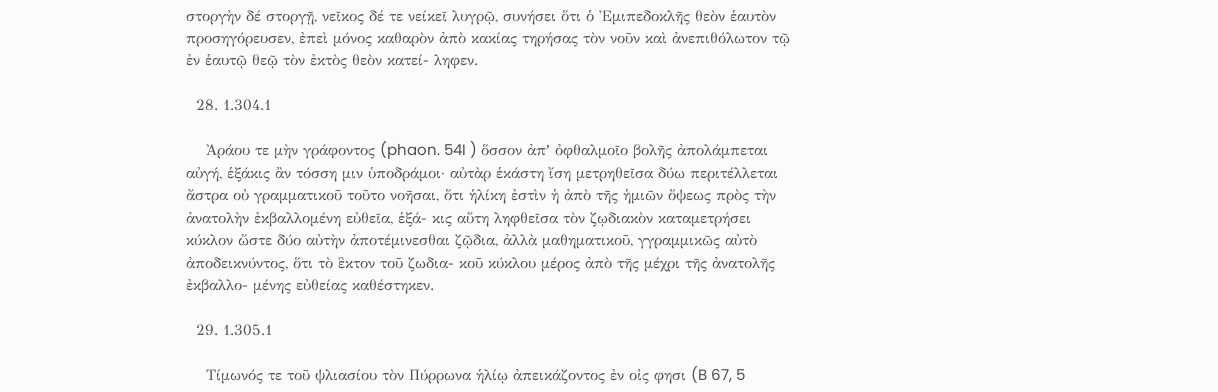στοργὴν δέ στοργῇ, νεῖκος δέ τε νείκεῖ λυγρῷ, συνήσει ὅτι ὁ Ἐμιπεδοκλῆς θεὸν ἑαυτὸν προσηγόρευσεν, ἐπεὶ μόνος καθαρὸν ἀπὸ κακίας τηρήσας τὸν νοῦν καὶ ἀνεπιθόλωτον τῷ ἐν ἑαυτῷ θεῷ τὸν ἐκτὸς θεὸν κατεί- ληφεν.

  28. 1.304.1

    Ἀράου τε μὴν γράφοντος (phaon. 54I ) ὅσσον ἀπʼ ὀφθαλμοῖο βολῆς ἀπολάμπεται αὐγή, ἑξάκις ἂν τόσση μιν ὑποδράμοι· αὐτὰρ ἑκάστη ἴση μετρηθεῖσα δύω περιτέλλεται ἄστρα οὐ γραμματικοῦ τοῦτο νοῆσαι, ὅτι ἡλίκη ἐστὶν ἡ ἀπὸ τῆς ἡμιῶν ὄψεως πρὸς τὴν ἀνατολὴν ἐκβαλλομένη εὐθεῖα, ἑξά- κις αὕτη ληφθεῖσα τὸν ζῳδιακὸν καταμετρήσει κύκλον ὥστε δύο αὐτὴν ἀποτέμινεσθαι ζῷδια, ἀλλὰ μαθηματικοῦ, γγραμμικῶς αὐτὸ ἀποδεικνύντος, ὅτι τὸ ἓκτον τοῦ ζωδια- κοῦ κύκλου μέρος ἀπὸ τῆς μέχρι τῆς ἀνατολῆς ἐκβαλλο- μένης εὐθείας καθέστηκεν.

  29. 1.305.1

    Τίμωνός τε τοῦ ψλιασίου τὸν Πύρρωνα ἡλίῳ ἀπεικάζοντος ἐν οἰς φησι (B 67, 5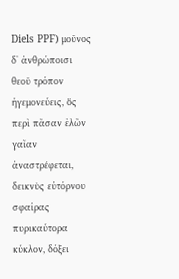Diels PPF) μοῦνος δʼ ἀνθρώποισι θεοῦ τρόπον ἡγεμονεύεις, ὅς περὶ πᾶσαν ἐλῶν γαῖαν ἀναστρέφεται, δεικνὺς εὐτόρνου σφαίρας πυρικαύτορα κύκλον, δόξει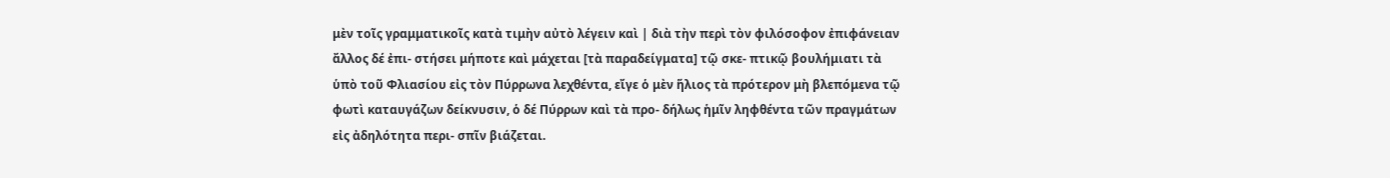μὲν τοῖς γραμματικοῖς κατὰ τιμὴν αὐτὸ λέγειν καὶ | διὰ τὴν περὶ τὸν φιλόσοφον ἐπιφάνειαν ἄλλος δέ ἐπι- στήσει μήποτε καὶ μάχεται [τὰ παραδείγματα] τῷ σκε- πτικῷ βουλήμιατι τὰ ὑπὸ τοῦ Φλιασίου εἰς τὸν Πύρρωνα λεχθέντα, εἴγε ὁ μὲν ἥλιος τὰ πρότερον μὴ βλεπόμενα τῷ φωτὶ καταυγάζων δείκνυσιν, ὁ δέ Πύρρων καὶ τὰ προ- δήλως ἡμῖν ληφθέντα τῶν πραγμάτων εἰς ἀδηλότητα περι- σπῖν βιάζεται.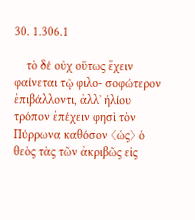30. 1.306.1

    τὸ δέ οὐχ οὕτως ἔχειν φαίνεται τῷ φιλο- σοφώτερον ἐπιβάλλοντι, ἀλλʼ ἡλίου τρόπον ἐπέχειν φησὶ τὸν Πύρρωνα καθόσον 〈ὡς〉 ὁ θεὸς τὰς τῶν ἀκριβῶς εἰς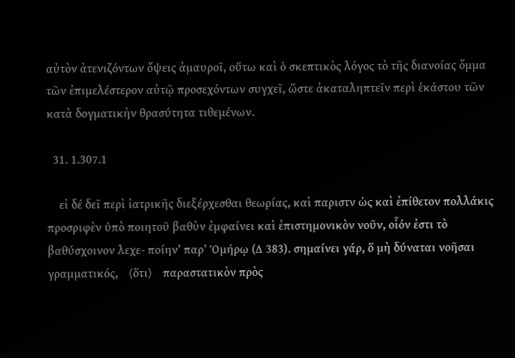αὐτὸν ἀτενιζόντων ὄψεις ἀμαυροῖ, οὕτω καὶ ὁ σκεπτικὸς λόγος τὸ τῆς διανοίας ὄμμα τῶν ἐπιμελέστερον αὐτῷ προσεχόντων συγχεῖ, ὥστε ἀκαταληπτεῖν περὶ ἑκάστου τῶν κατὰ δογματικὴν θρασύτητα τιθεμένων.

  31. 1.307.1

    εἰ δέ δεῖ περὶ ἰατρικῆς διεξέρχεσθαι θεωρίας, καὶ παριστν ὡς καὶ ἐπίθετον πολλάκις προσριφὲν ὑπὸ ποιητοῦ βαθὺν ἐμφαίνει καὶ ἐπιστημονικὸν νοῦν, οἷόν ἐστι τὸ βαθύσχοινον λεχε- ποίην’ παρʼ Ὁμήρῳ (Δ 383). σημαίνει γάρ, ὅ μὴ δύναται νοῆσαι γραμματικός, 〈ὅτι〉 παραστατικὸν πρὸς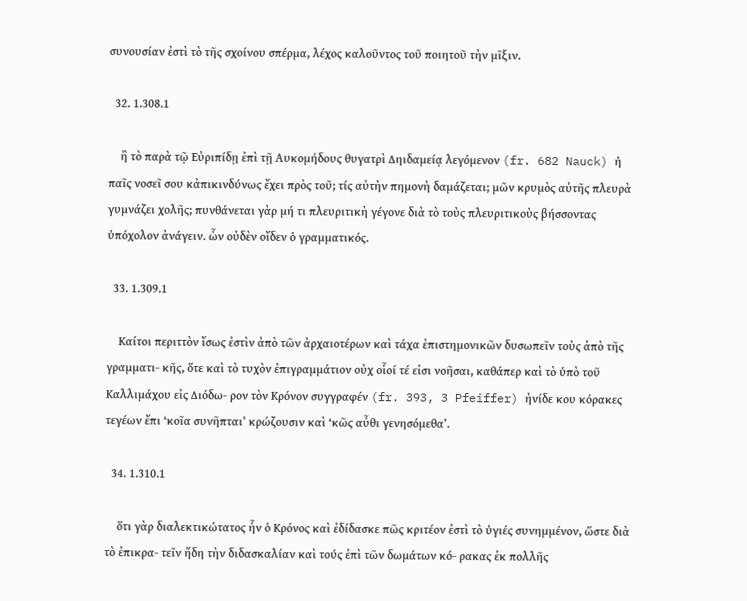συνουσίαν ἐστὶ τὸ τῆς σχοίνου σπέρμα, λέχος καλοῦντος τοῦ ποιητοῦ τὴν μῖξιν.

  32. 1.308.1

    ἢ τὸ παρὰ τῷ Εὐριπίδῃ ἐπὶ τῇ Αυκομήδους θυγατρὶ Δηιδαμείᾳ λεγόμενον (fr. 682 Nauck) ἡ παῖς νοσεῖ σου κἀπικινδύνως ἔχει πρὸς τοῦ; τίς αὐτὴν πημονὴ δαμάζεται; μῶν κρυμὸς αὐτῆς πλευρὰ γυμνάζει χολῆς; πυνθάνεται γὰρ μή τι πλευριτικὴ γέγονε διὰ τὸ τοὺς πλευριτικοὺς βήσσοντας ὑπόχολον ἀνάγειν. ὧν οὐδὲν οἴδεν ὁ γραμματικός.

  33. 1.309.1

    Καίτοι περιττὸν ἴσως ἐστὶν ἀπὸ τῶν ἀρχαιοτέρων καὶ τάχα ἐπιστημονικῶν δυσωπεῖν τοὺς ἀπὸ τῆς γραμματι- κῆς, ὅτε καὶ τὸ τυχὸν ἐπιγραμμάτιον οὐχ οἷοί τέ εἰσι νοῆσαι, καθάπερ καὶ τὸ ὑπὸ τοῦ Καλλιμάχου εἰς Διόδω- ρον τὸν Κρόνον συγγραφέν (fr. 393, 3 Pfeiffer) ἠνίδε κου κόρακες τεγέων ἔπι ‘κοῖα συνῆπταιʼ κρώζουσιν καὶ ‘κῶς αὖθι γενησόμεθαʼ.

  34. 1.310.1

    ὅτι γὰρ διαλεκτικώτατος ἧν ὁ Κρόνος καὶ ἐδίδασκε πῶς κριτέον ἐστὶ τὸ ὑγιές συνημμένον, ὥστε διὰ τὸ ἐπικρα- τεῖν ἤδη τὴν διδασκαλίαν καὶ τούς ἐπὶ τῶν δωμάτων κό- ρακας ἐκ πολλῆς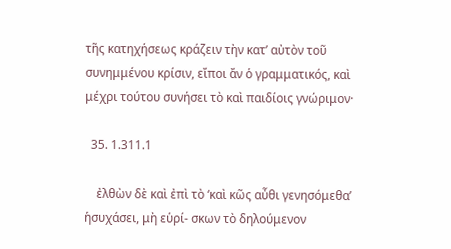τῆς κατηχήσεως κράζειν τὴν κατ’ αὐτὸν τοῦ συνημμένου κρίσιν, εἴποι ἄν ὁ γραμματικός, καὶ μέχρι τούτου συνήσει τὸ καὶ παιδίοις γνώριμον·

  35. 1.311.1

    ἐλθὼν δὲ καὶ ἐπὶ τὸ ‘καὶ κῶς αὖθι γενησόμεθαʼ ἡσυχάσει, μὴ εὑρί- σκων τὸ δηλούμενον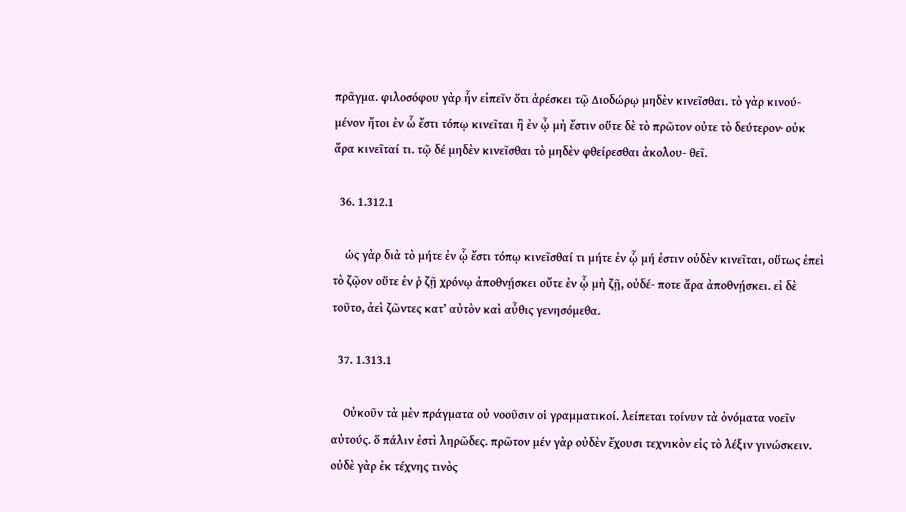πρᾶγμα. φιλοσόφου γὰρ ἧν εἰπεῖν ὅτι ἀρέσκει τῷ Διοδώρῳ μηδὲν κινεῖσθαι. τὸ γὰρ κινού- μένον ἤτοι ἐν ὧ ἔστι τόπῳ κινεῖται ἢ ἐν ᾦ μὴ ἔστιν οὕτε δὲ τὸ πρῶτον οὐτε τὸ δεύτερον· οὐκ ἄρα κινεῖταί τι. τῷ δέ μηδὲν κινεῖσθαι τὸ μηδὲν φθείρεσθαι ἀκολου- θεῖ.

  36. 1.312.1

    ὡς γὰρ διὰ τὸ μήτε ἐν ᾧ ἔστι τόπῳ κινεῖσθαί τι μήτε ἐν ᾧ μή ἐστιν οὐδὲν κινεῖται, οὕτως ἐπεὶ τὸ ζῷον οὕτε ἐν ῥ ζῇ χρόνῳ ἀποθνῄσκει οὔτε ἐν ᾧ μὴ ζῇ, οὐδέ- ποτε ἄρα ἀποθνῄσκει. εἰ δὲ τοῦτο, ἀεὶ ζῶντες κατ’ αὐτὸν καὶ αὖθις γενησόμεθα.

  37. 1.313.1

    Οὐκοῦν τὰ μὲν πράγματα οὐ νοοῦσιν οἱ γραμματικοί. λείπεται τοίνυν τὰ ὀνόματα νοεῖν αὐτούς. ὅ πάλιν ἐστὶ ληρῶδες. πρῶτον μέν γὰρ οὐδὲν ἔχουσι τεχνικὸν εἰς τὸ λέξιν γινώσκειν. οὐδὲ γὰρ ἐκ τέχνης τινὸς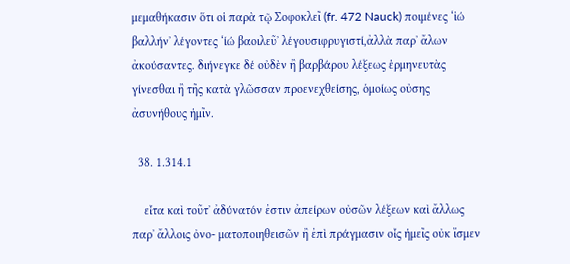μεμαθήκασιν ὅτι οἱ παρὰ τῷ Σοφοκλεῖ (fr. 472 Nauck) ποιμένες ‘ἰώ βαλλήνʼ λέγοντες ‘ίώ βαοιλεῦʼ λέγουσιφρυγιστί,ἀλλὰ παρʼ ἄλων ἀκούσαντες. διήνεγκε δέ οὐδὲν ἢ βαρβάρου λέξεως ἑρμηνευτὰς γίνεσθαι ἢ τῆς κατὰ γλῶσσαν προενεχθείσης, ὁμοίως οὐσης ἀσυνήθους ἡμῖν.

  38. 1.314.1

    εἶτα καὶ τοῦτʼ ἀδύνατόν ἐστιν ἀπείρων οὐσῶν λέξεων καὶ ἄλλως παρʼ ἄλλοις ὀνο- ματοποιηθεισῶν ἢ ἐπὶ πράγμασιν οἶς ἡμεῖς οὐκ ἴσμεν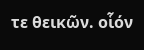τε θεικῶν. οἷόν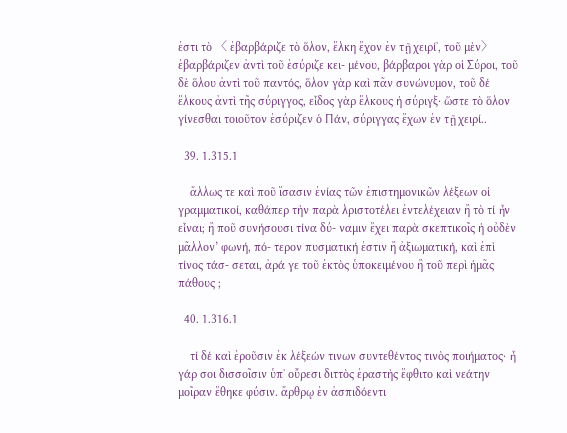ἐστι τὸ 〈 ἐβαρβάριζε τὸ ὅλον, ἕλκη ἔχον ἐν τῇ χειρίʼ, τοῦ μὲν〉 ἐβαρβάριζεν ἀντὶ τοῦ ἐσύριζε κει- μένου, βάρβαροι γὰρ οἱ Σύροι, τοῦ δὲ ὅλου ἀντὶ τοῦ παντός, ὅλον γὰρ καὶ πᾶν συνώνυμον, τοῦ δέ ἕλκους ἀντὶ τῆς σύριγγος, εἶδος γὰρ ἕλκους ἡ σύριγξ· ὥστε τὸ ὅλον γίνεσθαι τοιοῦτον ἐσύριζεν ὁ Πάν, σύριγγας ἔχων ἐν τῇ χειρί..

  39. 1.315.1

    ἄλλως τε καὶ ποῦ ἴσασιν ἐνίας τῶν ἐπιστημονικῶν λέξεων οἱ γραμματικοί, καθάπερ τὴν παρὰ λριστοτέλει ἐντελέχειαν ἢ τὸ τί ἦν εἶναι; ἢ ποῦ συνήσουσι τίνα δύ- ναμιν ἔχει παρὰ σκεπτικοῖς ἡ οὐδὲν μᾶλλον’ φωνή, πό- τερον πυσματική ἐστιν ἢ ἀξιωματική, καὶ ἐπὶ τίνος τάσ- σεται, ἀρά γε τοῦ ἐκτὸς ὑποκειμένου ἢ τοῦ περὶ ἡμᾶς πάθους ;

  40. 1.316.1

    τί δέ καὶ ἐροῦσιν ἐκ λέξεών τινων συντεθέντος τινὸς ποιήματος· ἦ γάρ σοι δισσοῖσιν ὑπʼ οὔρεσι διττὸς ἐραστὴς ἔφθιτο καὶ νεάτην μοῖραν ἔθηκε φύσιν. ἄρθρῳ ἐν ἀσπιδόεντι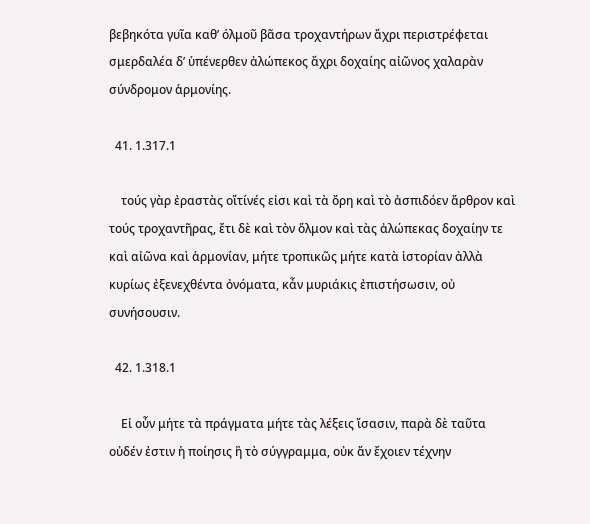βεβηκότα γυῖα καθʼ όλμοῦ βᾶσα τροχαντήρων ἄχρι περιστρέφεται σμερδαλέα δʼ ὑπένερθεν ἀλώπεκος ἄχρι δοχαίης αἰῶνος χαλαρὰν σύνδρομον ἁρμονίης.

  41. 1.317.1

    τούς γὰρ ἐραστὰς οἴτίνές εἰσι καὶ τὰ ὄρη καὶ τὸ ἀσπιδόεν ἄρθρον καὶ τούς τροχαντῆρας, ἔτι δὲ καὶ τὸν ὅλμον καὶ τὰς ἀλώπεκας δοχαίην τε καὶ αἰῶνα καὶ ἁρμονίαν, μήτε τροπικῶς μήτε κατὰ ἱστορίαν ἀλλὰ κυρίως ἐξενεχθέντα ὀνόματα, κἆν μυριάκις ἐπιστήσωσιν, οὐ συνήσουσιν.

  42. 1.318.1

    Εἰ οὖν μήτε τὰ πράγματα μήτε τὰς λέξεις ἴσασιν, παρὰ δὲ ταῦτα οὐδέν ἐστιν ἡ ποίησις ἢ τὸ σύγγραμμα, οὐκ ἄν ἔχοιεν τέχνην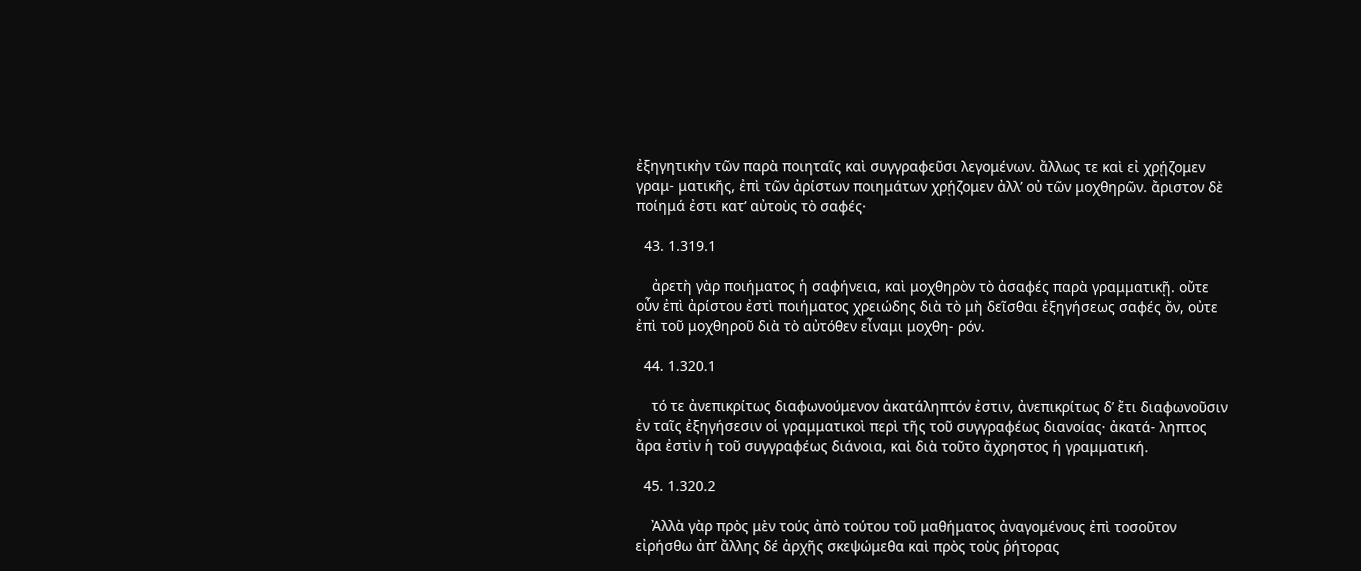ἐξηγητικὴν τῶν παρὰ ποιηταῖς καὶ συγγραφεῦσι λεγομένων. ἄλλως τε καὶ εἰ χρῄζομεν γραμ- ματικῆς, ἐπὶ τῶν ἀρίστων ποιημάτων χρῄζομεν ἀλλʼ οὐ τῶν μοχθηρῶν. ἄριστον δὲ ποίημά ἐστι κατ’ αὐτοὺς τὸ σαφές·

  43. 1.319.1

    ἀρετὴ γὰρ ποιήματος ἡ σαφήνεια, καὶ μοχθηρὸν τὸ ἀσαφές παρὰ γραμματικῇ. οὔτε οὖν ἐπὶ ἀρίστου ἐστὶ ποιήματος χρειώδης διὰ τὸ μὴ δεῖσθαι ἐξηγήσεως σαφές ὄν, οὐτε ἐπὶ τοῦ μοχθηροῦ διὰ τὸ αὐτόθεν εἶναμι μοχθη- ρόν.

  44. 1.320.1

    τό τε ἀνεπικρίτως διαφωνούμενον ἀκατάληπτόν ἐστιν, ἀνεπικρίτως δʼ ἔτι διαφωνοῦσιν ἐν ταῖς ἐξηγήσεσιν οἱ γραμματικοὶ περὶ τῆς τοῦ συγγραφέως διανοίας· ἀκατά- ληπτος ἄρα ἐστὶν ἡ τοῦ συγγραφέως διάνοια, καὶ διὰ τοῦτο ἄχρηστος ἡ γραμματική.

  45. 1.320.2

    Ἀλλὰ γὰρ πρὸς μὲν τούς ἀπὸ τούτου τοῦ μαθήματος ἀναγομένους ἐπὶ τοσοῦτον εἰρήσθω ἀπʼ ἄλλης δέ ἀρχῆς σκεψώμεθα καὶ πρὸς τοὺς ῥήτορας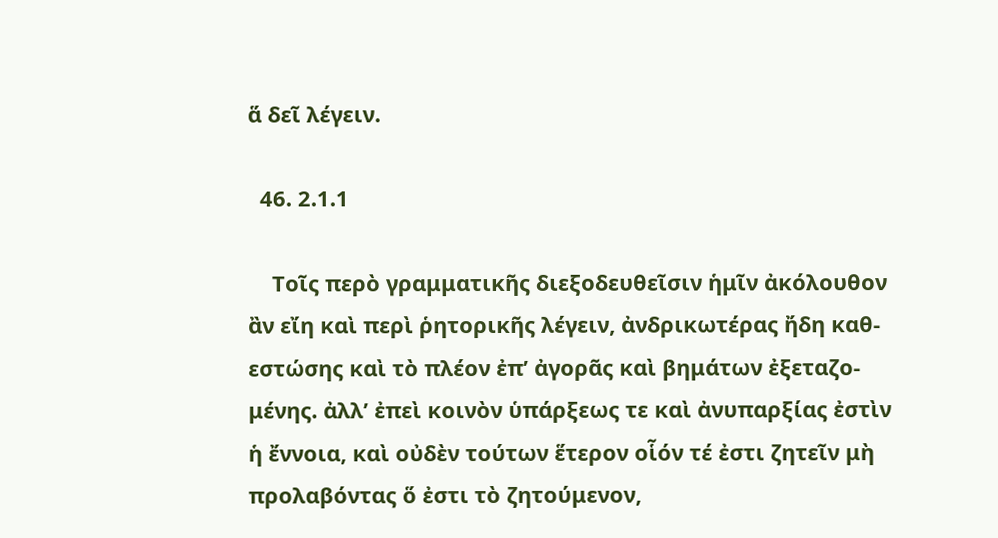ἅ δεῖ λέγειν.

  46. 2.1.1

    Τοῖς περὸ γραμματικῆς διεξοδευθεῖσιν ἡμῖν ἀκόλουθον ἂν εἴη καὶ περὶ ῥητορικῆς λέγειν, ἀνδρικωτέρας ἤδη καθ- εστώσης καὶ τὸ πλέον ἐπʼ ἀγορᾶς καὶ βημάτων ἐξεταζο- μένης. ἀλλʼ ἐπεὶ κοινὸν ὑπάρξεως τε καὶ ἀνυπαρξίας ἐστὶν ἡ ἔννοια, καὶ οὐδὲν τούτων ἕτερον οἷόν τέ ἐστι ζητεῖν μὴ προλαβόντας ὅ ἐστι τὸ ζητούμενον,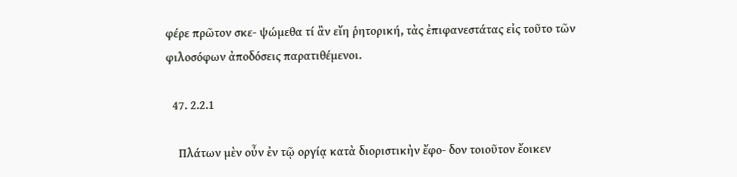φέρε πρῶτον σκε- ψώμεθα τί ἂν εἴη ῥητορική, τὰς ἐπιφανεστάτας εἰς τοῦτο τῶν φιλοσόφων ἀποδόσεις παρατιθέμενοι.

  47. 2.2.1

    Πλάτων μὲν οὖν ἐν τῷ οργίᾳ κατὰ διοριστικὴν ἔφο- δον τοιοῦτον ἔοικεν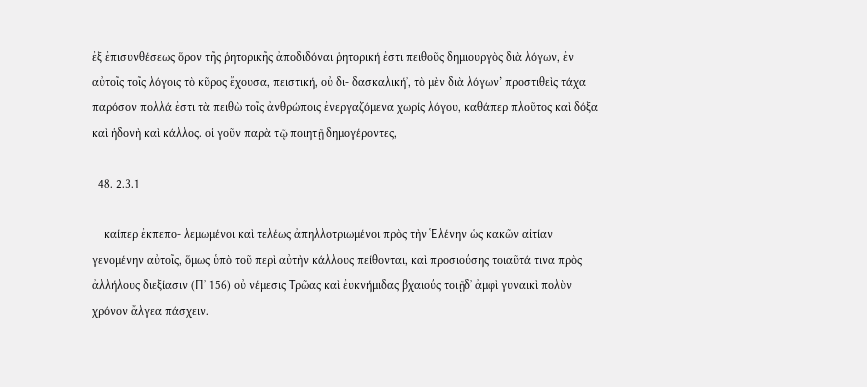ἐξ ἐπισυνθέσεως ὅρον τῆς ῥητορικῆς ἀποδιδόναι ῥητορική ἐστι πειθοῦς δημιουργὸς διὰ λόγων, ἐν αὐτοῖς τοῖς λόγοις τὸ κῦρος ἔχουσα, πειστική, οὐ δι- δασκαλικήʼ, τὸ μὲν διὰ λόγων’ προστιθεὶς τάχα παρόσον πολλά ἐστι τὰ πειθὼ τοῖς ἀνθρώποις ἐνεργαζόμενα χωρίς λόγου, καθάπερ πλοῦτος καὶ δόξα καὶ ἡδονὴ καὶ κάλλος. οἱ γοῦν παρὰ τῷ ποιητῇ δημογέροντες,

  48. 2.3.1

    καίπερ ἐκπεπο- λεμωμένοι καὶ τελέως ἀπηλλοτριωμένοι πρὸς τὴν Ἑλένην ὡς κακῶν αἰτίαν γενομένην αὐτοῖς, ὅμως ὑπὸ τοῦ περὶ αὐτὴν κάλλους πείθονται, καὶ προσιούσης τοιαῦτά τινα πρὸς ἀλλήλους διεξίασιν (Πʼ 156) οὐ νέμεσις Τρῶας καὶ ἐυκνήμιδας βχαιούς τοιῇδʼ ἀμφὶ γυναικὶ πολὺν χρόνον ἄλγεα πάσχειν.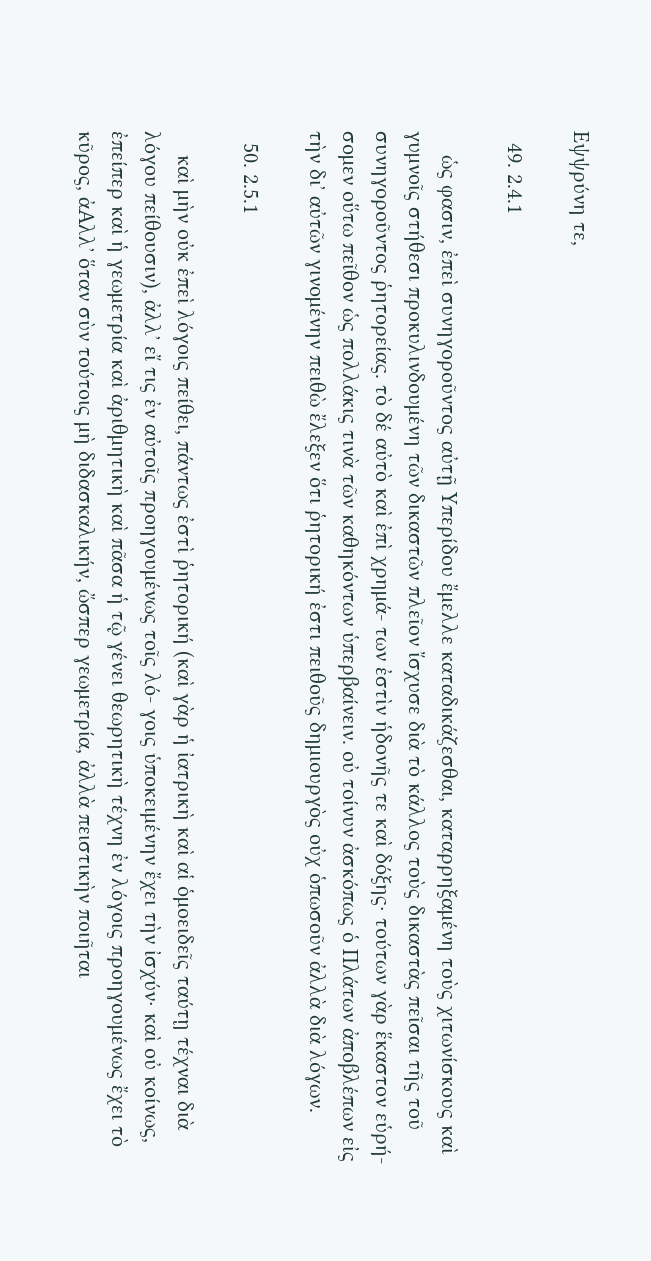Eψψρύνη τε,

  49. 2.4.1

    ὡς φασιν, ἐπεὶ συνηγοροῦντος αὐτῇ Υπερίδου ἔμελλε καταδικάζεσθαι, καταρρηξαμένη τοὺς χιτωνίσκους καὶ γυμνοῖς στήθεσι προκυλινδουμένη τῶν δικαστῶν πλεῖον ἴσχυσε διὰ τὸ κάλλος τοὺς δικαστὰς πεῖσαι τῆς τοῦ συνηγοροῦντος ῥητορείας. τὸ δέ αὐτὸ καὶ ἐπὶ χρημά- των ἐστὶν ἡδονῆς τε καὶ δόξης· τούτων γὰρ ἕκαστον εὑρή- σομεν οὕτω πεῖθον ὡς πολλάκις τινὰ τῶν καθηκόντων ὑπερβαίνειν. οὐ τοίνυν ἀσκόπως ὁ Πλάτων ἀποβλέπων εἰς τὴν διʼ αὐτῶν γινομένην πειθὼ ἔλεξεν ὅτι ῥητορική ἐστι πειθοῦς δημιουργὸς οὐχ ὁπωσοῦν ἀλλὰ διὰ λόγων.

  50. 2.5.1

    καὶ μὴν οὐκ ἐπεὶ λόγοις πείθει, πάντως ἐστὶ ῥητορική (καὶ γὰρ ἡ ἰατρικὴ καὶ αἱ ὁμοειδεῖς ταύτῃ τέχναι διὰ λόγου πείθουσιν), ἀλλʼ εἴ τις ἐν αὐτοῖς προηγουμένως τοῖς λό- γοις ὑποκειμένην ἔχει τὴν ἰσχύν· καὶ οὐ κοίνως, ἐπείπερ καὶ ἡ γεωμετρία καὶ ἀριθμητικὴ καὶ πᾶσα ἡ τῷ γένει θεωρητικὴ τέχνη ἐν λόγοις προηγουμένως ἔχει τὸ κῦρος, ἀΑλλʼ ὅταν σὺν τούτοις μὴ διδασκαλικήν, ὤσπερ γεωμετρία, ἀλλὰ πειστικὴν ποιῆται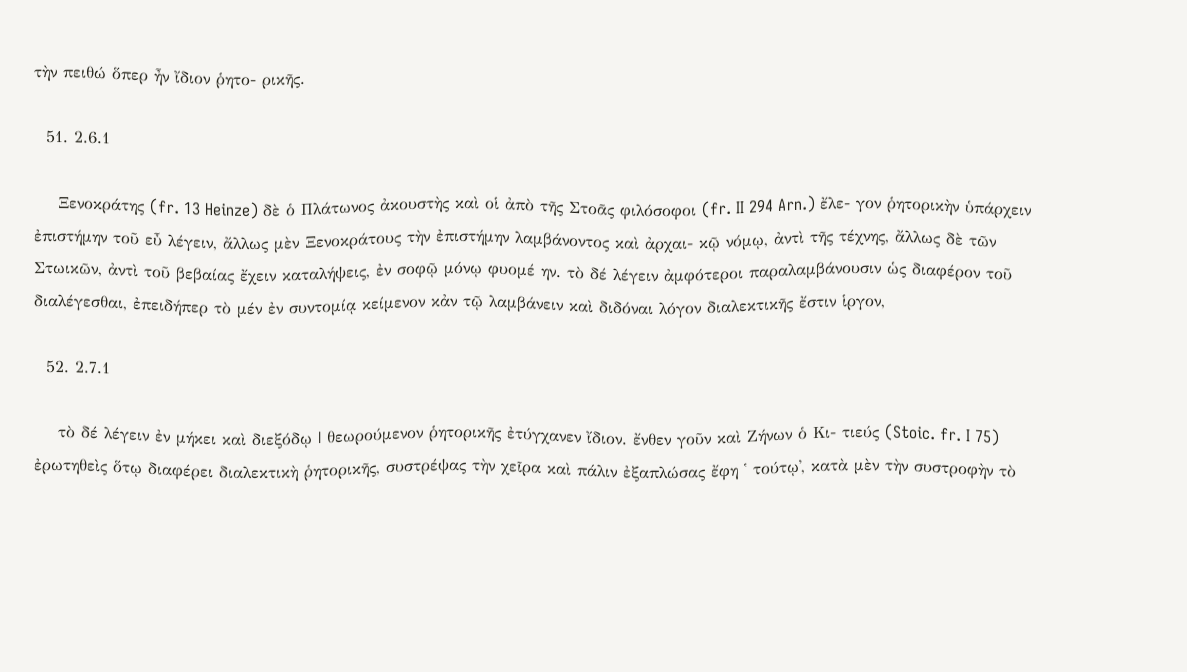τὴν πειθώ ὅπερ ἦν ἴδιον ῥητο- ρικῆς.

  51. 2.6.1

    Ξενοκράτης (fr. 13 Heinze) δὲ ὁ Πλάτωνος ἀκουστὴς καὶ οἱ ἀπὸ τῆς Στοᾶς φιλόσοφοι (fr. II 294 Arn.) ἔλε- γον ῥητορικὴν ὑπάρχειν ἐπιστήμην τοῦ εὖ λέγειν, ἄλλως μὲν Ξενοκράτους τὴν ἐπιστήμην λαμβάνοντος καὶ ἀρχαι- κῷ νόμῳ, ἀντὶ τῆς τέχνης, ἄλλως δὲ τῶν Στωικῶν, ἀντὶ τοῦ βεβαίας ἔχειν καταλήψεις, ἐν σοφῷ μόνῳ φυομέ ην. τὸ δέ λέγειν ἀμφότεροι παραλαμβάνουσιν ὡς διαφέρον τοῦ διαλέγεσθαι, ἐπειδήπερ τὸ μέν ἐν συντομίᾳ κείμενον κἀν τῷ λαμβάνειν καὶ διδόναι λόγον διαλεκτικῆς ἔστιν ἱργον,

  52. 2.7.1

    τὸ δέ λέγειν ἐν μήκει καὶ διεξόδῳ | θεωρούμενον ῥητορικῆς ἐτύγχανεν ἴδιον. ἔνθεν γοῦν καὶ Ζήνων ὁ Κι- τιεύς (Stoic. fr. I 75) ἐρωτηθεὶς ὅτῳ διαφέρει διαλεκτικὴ ῥητορικῆς, συστρέψας τὴν χεῖρα καὶ πάλιν ἐξαπλώσας ἔφη ῾ τούτῳ᾿, κατὰ μὲν τὴν συστροφὴν τὸ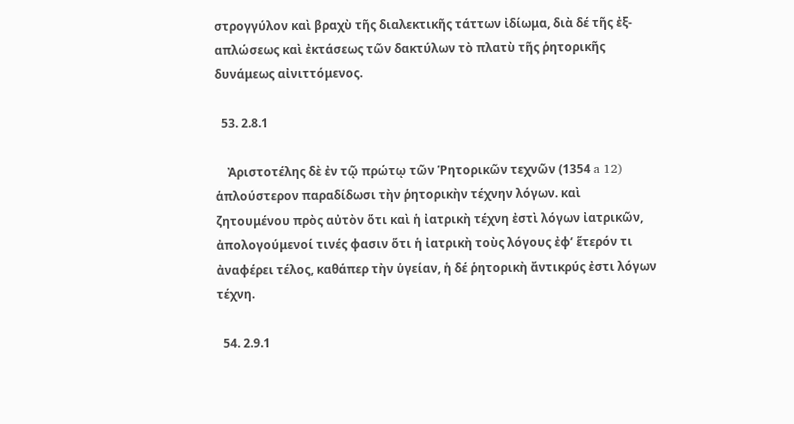στρογγύλον καὶ βραχὺ τῆς διαλεκτικῆς τάττων ἰδίωμα, διὰ δέ τῆς ἐξ- απλώσεως καὶ ἐκτάσεως τῶν δακτύλων τὸ πλατὺ τῆς ῥητορικῆς δυνάμεως αἰνιττόμενος.

  53. 2.8.1

    Ἀριστοτέλης δὲ ἐν τῷ πρώτῳ τῶν Ῥητορικῶν τεχνῶν (1354 a 12) ἁπλούστερον παραδίδωσι τὴν ῥητορικὴν τέχνην λόγων. καὶ ζητουμένου πρὸς αὐτὸν ὅτι καὶ ἡ ἰατρικὴ τέχνη ἐστὶ λόγων ἰατρικῶν, ἀπολογούμενοί τινές φασιν ὅτι ἡ ἰατρικὴ τοὺς λόγους ἐφʼ ἕτερόν τι ἀναφέρει τέλος, καθάπερ τὴν ὑγείαν, ἡ δέ ῥητορικὴ ἄντικρύς ἐστι λόγων τέχνη.

  54. 2.9.1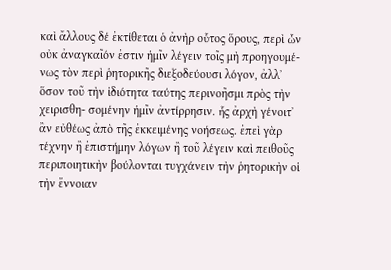καὶ ἄλλους δέ ἐκτίθεται ὁ ἀνὴρ οὗτος ὅρους, περὶ ὧν οὐκ ἀναγκαῖόν ἐστιν ἡμῖν λέγειν τοῖς μὴ προηγουμέ- νως τὸν περὶ ῥητορικῆς διεξοδεύουσι λόγον, ἀλλʼ ὅσον τοῦ τὴν ἰδιότητα ταύτης περινοῆσμι πρὸς τὴν χειρισθη- σομένην ἡμῖν ἀντίρρησιν. ἧς ἀρχὴ γένοιτʼ ἂν εὐθέως ἀπὸ τῆς ἐκκειμένης νοήσεως. ἐπεὶ γὰρ τέχνην ἢ ἐπιστήμην λόγων ἢ τοῦ λέγειν καὶ πειθοῦς περιποιητικὴν βούλονται τυγχάνειν τὴν ῥητορικὴν οἱ τὴν ἔννοιαν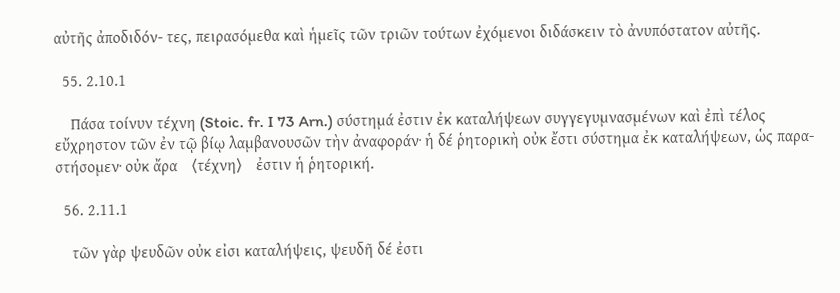αὐτῆς ἀποδιδόν- τες, πειρασόμεθα καὶ ἡμεῖς τῶν τριῶν τούτων ἐχόμενοι διδάσκειν τὸ ἀνυπόστατον αὐτῆς.

  55. 2.10.1

    Πάσα τοίνυν τέχνη (Stoic. fr. I 73 Arn.) σύστημά ἐστιν ἐκ καταλήψεων συγγεγυμνασμένων καὶ ἐπὶ τέλος εὔχρηστον τῶν ἐν τῷ βίῳ λαμβανουσῶν τὴν ἀναφοράν· ἡ δέ ῥητορικὴ οὐκ ἔστι σύστημα ἐκ καταλήψεων, ὡς παρα- στήσομεν· οὐκ ἄρα 〈τέχνη〉 ἐστιν ἡ ῥητορική.

  56. 2.11.1

    τῶν γὰρ ψευδῶν οὐκ εἰσι καταλήψεις, ψευδῆ δέ ἐστι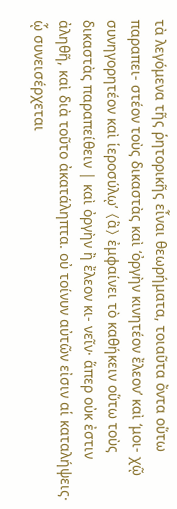τὰ λεγόμενα τῆς ῥητορικῆς εἶναι θεωρήματα, τοιαῦτα ὄντα οὕτω παραπει- στέον τοὺς δικαστὰς καὶ ‘ὀργὴν κινητέον ἔλεον’ καὶ ‘μοι- χῷ συνηγορητέον καὶ ἱεροσύλῳ’ 〈ἃ〉 ἐμφαίνει τὸ καθήκειν οὕτω τοὺς δικαστὰς παραπείθειν | καὶ ὀργὴν ἢ ἔλεον κι- νεῖν· ἅπερ οὐκ ἐστιν ἀληθῆ, καὶ διὰ τοῦτο ἀκατάληπτα. οὐ τοίνυν αὐτῶν εἰσιν αἱ καταλήψεις· ᾧ συνεισέρχεται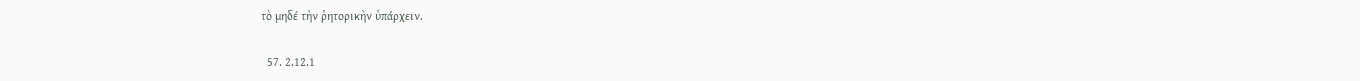τὸ μηδέ τὴν ῥητορικὴν ὑπάρχειν.

  57. 2.12.1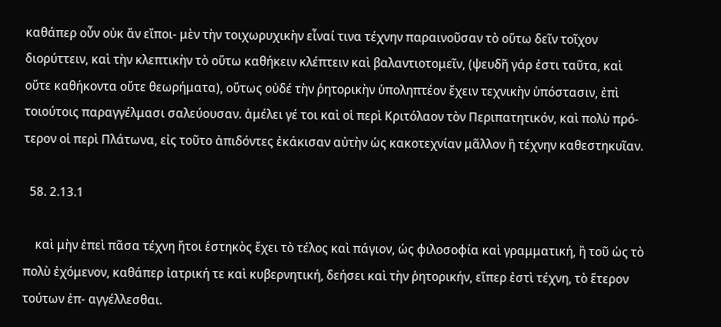καθάπερ οὖν οὐκ ἄν εἴποι- μὲν τὴν τοιχωρυχικὴν εἶναί τινα τέχνην παραινοῦσαν τὸ οὕτω δεῖν τοῖχον διορύττειν, καὶ τὴν κλεπτικὴν τὸ οὕτω καθήκειν κλέπτειν καὶ βαλαντιοτομεῖν, (ψευδῆ γάρ ἐστι ταῦτα, καὶ οὔτε καθήκοντα οὔτε θεωρήματα), οὕτως οὐδέ τὴν ῥητορικὴν ὑποληπτέον ἔχειν τεχνικὴν ὑπόστασιν, ἐπὶ τοιούτοις παραγγέλμασι σαλεύουσαν. ἀμέλει γέ τοι καὶ οἱ περὶ Κριτόλαον τὸν Περιπατητικόν, καὶ πολὺ πρό- τερον οἱ περὶ Πλάτωνα, εἰς τοῦτο ἀπιδόντες ἐκάκισαν αὐτὴν ὡς κακοτεχνίαν μᾶλλον ἢ τέχνην καθεστηκυῖαν.

  58. 2.13.1

    καὶ μὴν ἐπεὶ πᾶσα τέχνη ἤτοι ἑστηκὸς ἔχει τὸ τέλος καὶ πάγιον, ὡς φιλοσοφία καὶ γραμματική, ἢ τοῦ ὡς τὸ πολὺ ἐχόμενον, καθάπερ ἰατρική τε καὶ κυβερνητική, δεήσει καὶ τὴν ῥητορικήν, εἴπερ ἐστὶ τέχνη, τὸ ἕτερον τούτων ἐπ- αγγέλλεσθαι.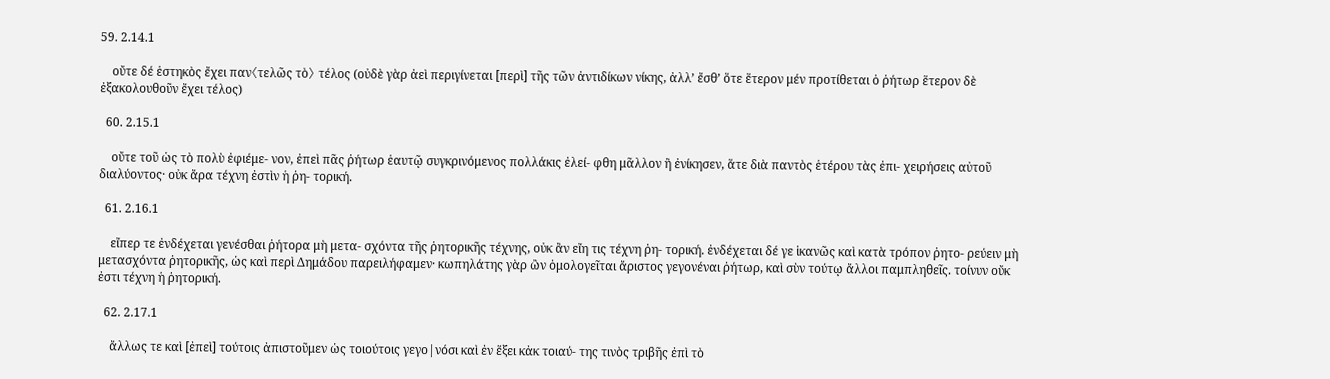59. 2.14.1

    οὔτε δέ ἑστηκὸς ἔχει παν〈τελῶς τὸ〉 τέλος (οὐδὲ γὰρ ἀεὶ περιγίνεται [περὶ] τῆς τῶν ἀντιδίκων νίκης, ἀλλʼ ἔσθʼ ὅτε ἕτερον μέν προτίθεται ὁ ῥήτωρ ἕτερον δὲ ἐξακολουθοῦν ἔχει τέλος)

  60. 2.15.1

    οὔτε τοῦ ὡς τὸ πολὺ ἐφιέμε- νον, ἐπεὶ πᾶς ῥήτωρ ἑαυτῷ συγκρινόμενος πολλάκις ἐλεί- φθη μᾶλλον ἢ ἐνίκησεν, ἅτε διὰ παντὸς ἑτέρου τὰς ἐπι- χειρήσεις αὐτοῦ διαλύοντος· οὐκ ἄρα τέχνη ἐστὶν ἡ ῥη- τορική.

  61. 2.16.1

    εἴπερ τε ἐνδέχεται γενέσθαι ῥήτορα μὴ μετα- σχόντα τῆς ῥητορικῆς τέχνης, οὐκ ἂν εἴη τις τέχνη ῥη- τορική. ἐνδέχεται δέ γε ἱκανῶς καὶ κατὰ τρόπον ῥητο- ρεύειν μὴ μετασχόντα ῥητορικῆς, ὡς καὶ περὶ Δημάδου παρειλήφαμεν· κωπηλάτης γὰρ ὢν ὁμολογεῖται ἄριστος γεγονέναι ῥήτωρ, καὶ σὺν τούτῳ ἄλλοι παμπληθεῖς. τοίνυν οὔκ ἐστι τέχνη ἡ ῥητορική.

  62. 2.17.1

    ἄλλως τε καὶ [ἐπεὶ] τούτοις ἀπιστοῦμεν ὡς τοιούτοις γεγο|νόσι καὶ ἐν ἕξει κἀκ τοιαύ- της τινὸς τριβῆς ἐπὶ τὸ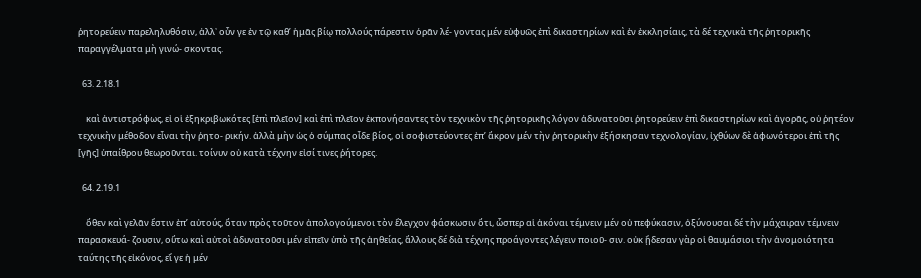ῥητορεύειν παρεληλυθόσιν, ἀλλ᾿ οὖν γε ἐν τῷ καθʼ ἡμᾶς βίῳ πολλούς πάρεστιν ὁρᾶν λέ- γοντας μέν εὐφυῶς ἐπὶ δικαστηρίων καὶ ἐν ἐκκλησίαις, τὰ δέ τεχνικὰ τῆς ῥητορικῆς παραγγέλματα μὴ γινώ- σκοντας.

  63. 2.18.1

    καὶ ἀντιστρόφως, εἰ οἱ ἐξηκριβωκότες [ἐπὶ πλεῖον] καὶ ἐπὶ πλεῖον ἐκπονήσαντες τὸν τεχνικὸν τῆς ῥητορικῆς λόγον ἀδυνατοῦσι ῥητορεύειν ἐπὶ δικαστηρίων καὶ ἀγορᾶς, οὐ ῥητέον τεχνικὴν μέθοδον εἶναι τὴν ῥητο- ρικήν. ἀλλὰ μὴν ὡς ὁ σύμπας οἶδε βίος, οἱ σοφιστεύοντες ἐπʼ ἄκρον μέν τὴν ῥητορικὴν ἐξήσκησαν τεχνολογίαν, ἰχθύων δὲ ἀφωνότεροι ἐπὶ τῆς [γῆς] ὑπαίθρου θεωροῦνται. τοίνυν οὐ κατὰ τέχνην εἰσί τινες ῥήτορες.

  64. 2.19.1

    ὅθεν καὶ γελᾶν ἔστιν ἐπʼ αὐτούς, ὅταν πρὸς τοῦτον ἀπολογούμενοι τὸν ἔλεγχον φάσκωσιν ὅτι, ὧσπερ αἱ ἀκόναι τέμνειν μέν οὐ πεφύκασιν, ὀξύνουσαι δέ τὴν μάχαιραν τέμνειν παρασκευά- ζουσιν, οὕτω καὶ αὐτοὶ ἀδυνατοῦσι μέν εἰπεῖν ὑπὸ τῆς ἀηθείας, ἄλλους δέ διὰ τέχνης προάγοντες λέγειν ποιοῦ- σιν. οὐκ ᾔδεσαν γὰρ οἱ θαυμάσιοι τὴν ἀνομοιότητα ταύτης τῆς εἰκόνος, εἴ γε ἡ μέν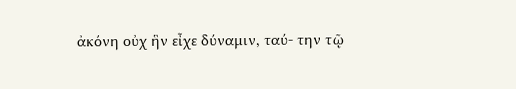ἀκόνη οὐχ ἣν εἶχε δύναμιν, ταύ- την τῷ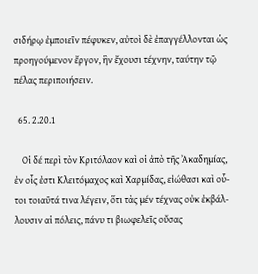σιδήρῳ ἐμποιεῖν πέφυκεν, αὐτοὶ δὲ ἐπαγγέλλονται ὡς προηγούμενον ἔργον, ἣν ἔχουσι τέχνην, ταύτην τῷ πέλας περιποιήσειν.

  65. 2.20.1

    Οἱ δέ περὶ τὸν Κριτόλαον καὶ οἱ ἀπὸ τῆς Ἀκαδημίας, ἐν οἷς ἐστι Κλειτόμαχος καὶ Χαρμίδας, εἰώθασι καὶ οὗ- τοι τοιαῦτά τινα λέγειν, ὅτι τὰς μέν τέχνας οὐκ ἐκβάλ- λουσιν αἱ πόλεις, πάνυ τι βιωφελεῖς οὔσας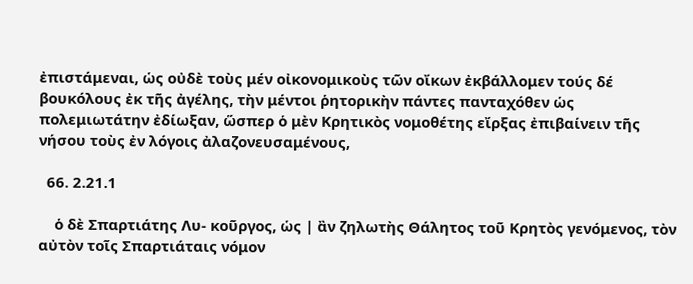ἐπιστάμεναι, ὡς οὐδὲ τοὺς μέν οἰκονομικοὺς τῶν οἴκων ἐκβάλλομεν τούς δέ βουκόλους ἐκ τῆς ἀγέλης, τὴν μέντοι ῥητορικὴν πάντες πανταχόθεν ὡς πολεμιωτάτην ἐδίωξαν, ὥσπερ ὁ μὲν Κρητικὸς νομοθέτης εἴρξας ἐπιβαίνειν τῆς νήσου τοὺς ἐν λόγοις ἀλαζονευσαμένους,

  66. 2.21.1

    ὁ δὲ Σπαρτιάτης Λυ- κοῦργος, ὡς | ἂν ζηλωτὴς Θάλητος τοῦ Κρητὸς γενόμενος, τὸν αὐτὸν τοῖς Σπαρτιάταις νόμον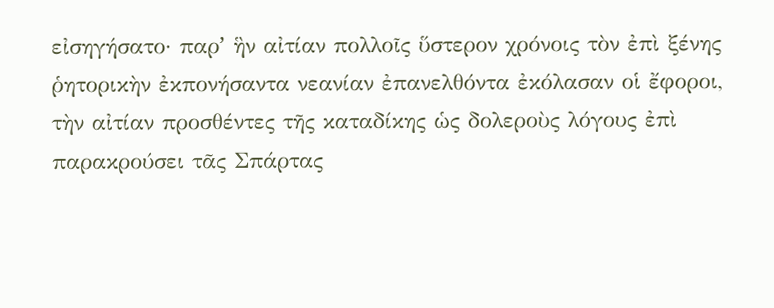εἰσηγήσατο· παρʼ ἣν αἰτίαν πολλοῖς ὕστερον χρόνοις τὸν ἐπὶ ξένης ῥητορικὴν ἐκπονήσαντα νεανίαν ἐπανελθόντα ἐκόλασαν οἱ ἔφοροι, τὴν αἰτίαν προσθέντες τῆς καταδίκης ὡς δολεροὺς λόγους ἐπὶ παρακρούσει τᾶς Σπάρτας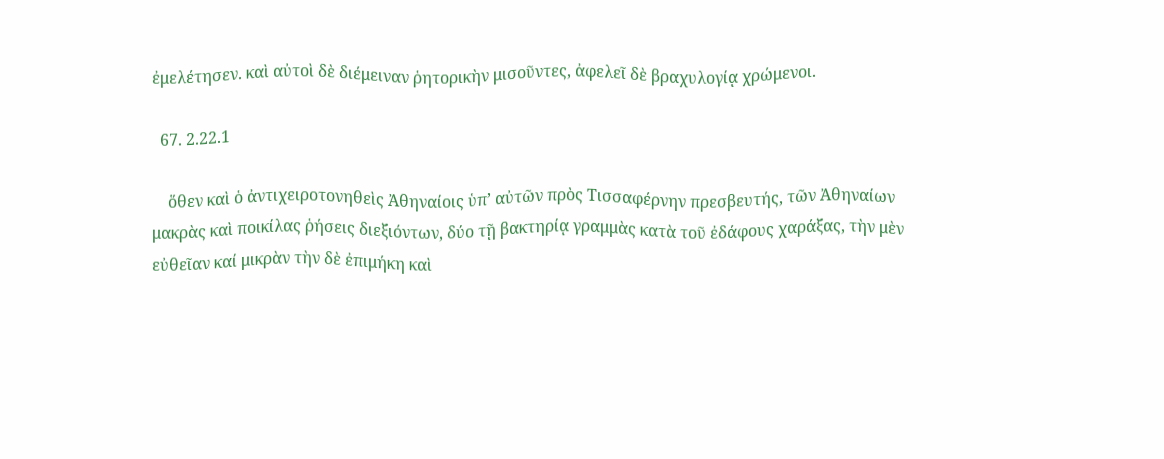ἐμελέτησεν. καὶ αὐτοὶ δὲ διέμειναν ῥητορικὴν μισοῦντες, ἀφελεῖ δὲ βραχυλογίᾳ χρώμενοι.

  67. 2.22.1

    ὅθεν καὶ ὁ ἀντιχειροτονηθεὶς Ἀθηναίοις ὑπʼ αὐτῶν πρὸς Τισσαφέρνην πρεσβευτής, τῶν Ἀθηναίων μακρὰς καὶ ποικίλας ῥήσεις διεξιόντων, δύο τῇ βακτηρίᾳ γραμμὰς κατὰ τοῦ ἐδάφους χαράξας, τὴν μὲν εὐθεῖαν καί μικρὰν τὴν δὲ ἐπιμήκη καὶ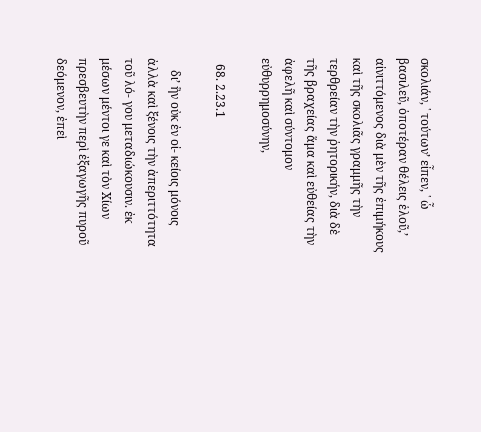σκολιάν, ῾ τούτωνʼ εἶπεν, ῾ ὧ βασιλεῦ, ὁποτέραν θέλεις ἑλοῦ,ʼ αἰνιττόμενος διὰ μὲν τῆς ἐπιμήκους καὶ τῆς σκολιᾶς γραμμῆς τὴν τερθρείαν τὴν ῥητορικήν, διὰ δὲ τῆς βραχείας ἅμα καὶ εὐθείας τὴν ἀφελῆ καὶ σύντομον εὐθυρρημοσύνην,

  68. 2.23.1

    διʼ ἣν οὐκ ἐν οἰ- κείοις μόνοις ἀλλὰ καὶ ξένοις τὴν ἀπεριττότητα τοῦ λό- γου μεταδιώκουσιν. ἐκ μέσων μέντοι γε καὶ τὸν Χίων πρεσβευτὴν περὶ ἐξαγωγῆς πυροῦ δεόμενον, ἐπεὶ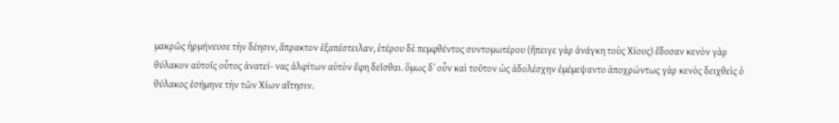μακρῶς ἡρμήνευσε τὴν δέησιν, ἄπρακτον ἐξαπέστειλαν, ἑτέρου δὲ πεμφθέντος συντομωτέρου (ἤπειγε γὰρ ἀνάγκη τοὺς Χίους) ἔδοσαν κενὸν γὰρ θύλακον αὐτοῖς οὗτος ἀνατεί- νας ἀλφίτων αὐτὸν ἔφη δεῖσθαι. ὅμως δʼ οὖν καὶ τοῦτον ὡς ἀδολέσχην ἐμέμεψαντο ἀποχρώντως γὰρ κενὸς δειχθεὶς ὁ θύλακος ἐσήμηνε τὴν τῶν Χίων αἴτησιν.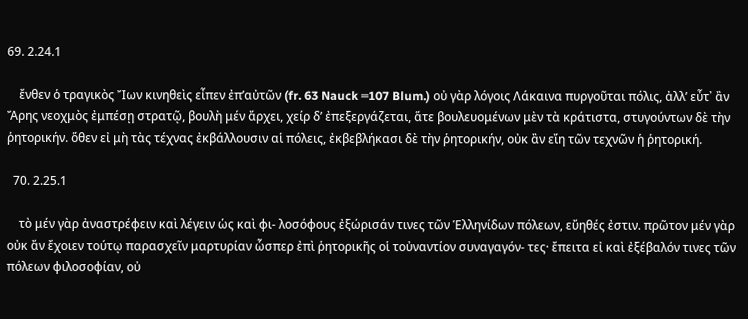69. 2.24.1

    ἔνθεν ὁ τραγικὸς Ἴων κινηθεὶς εἶπεν ἐπʼαὐτῶν (fr. 63 Nauck ═107 Blum.) οὐ γὰρ λόγοις Λάκαινα πυργοῦται πόλις, ἀλλʼ εὖτ᾿ ἂν Ἄρης νεοχμὸς ἐμπέσῃ στρατῷ, βουλὴ μέν ἄρχει, χείρ δʼ ἐπεξεργάζεται, ἅτε βουλευομένων μὲν τὰ κράτιστα, στυγούντων δὲ τὴν ῥητορικήν. ὅθεν εἰ μὴ τὰς τέχνας ἐκβάλλουσιν αἱ πόλεις, ἐκβεβλήκασι δὲ τὴν ῥητορικήν, οὐκ ἂν εἴη τῶν τεχνῶν ἡ ῥητορική.

  70. 2.25.1

    τὸ μέν γὰρ ἀναστρέφειν καὶ λέγειν ὡς καὶ φι- λοσόφους ἐξώρισάν τινες τῶν Ἑλληνίδων πόλεων, εὔηθές ἐστιν. πρῶτον μέν γὰρ οὐκ ἄν ἔχοιεν τούτῳ παρασχεῖν μαρτυρίαν ὧσπερ ἐπὶ ῥητορικῆς οἱ τοὐναντίον συναγαγόν- τες· ἔπειτα εἰ καὶ ἐξέβαλόν τινες τῶν πόλεων φιλοσοφίαν, οὐ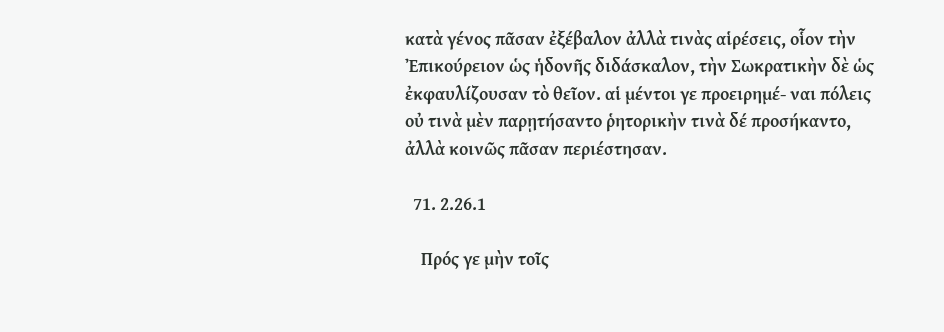κατὰ γένος πᾶσαν ἐξέβαλον ἀλλὰ τινὰς αἱρέσεις, οἷον τὴν Ἐπικούρειον ὡς ἡδονῆς διδάσκαλον, τὴν Σωκρατικὴν δὲ ὡς ἐκφαυλίζουσαν τὸ θεῖον. αἱ μέντοι γε προειρημέ- ναι πόλεις οὐ τινὰ μὲν παρῃτήσαντο ῥητορικὴν τινὰ δέ προσήκαντο, ἀλλὰ κοινῶς πᾶσαν περιέστησαν.

  71. 2.26.1

    Πρός γε μὴν τοῖς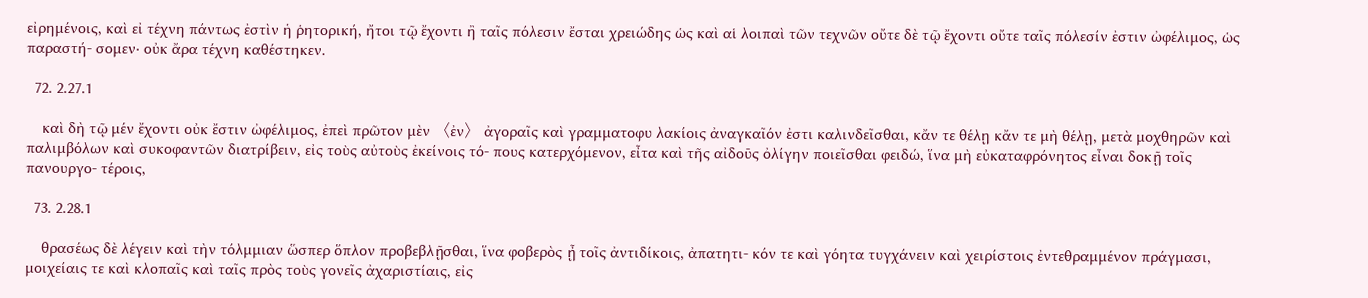εἰρημένοις, καὶ εἰ τέχνη πάντως ἐστὶν ἡ ῥητορική, ἤτοι τῷ ἔχοντι ἢ ταῖς πόλεσιν ἔσται χρειώδης ὡς καὶ αἱ λοιπαὶ τῶν τεχνῶν οὔτε δὲ τῷ ἔχοντι οὔτε ταῖς πόλεσίν ἐστιν ὠφέλιμος, ὡς παραστή- σομεν· οὐκ ἄρα τέχνη καθέστηκεν.

  72. 2.27.1

    καὶ δὴ τῷ μέν ἔχοντι οὐκ ἔστιν ὠφέλιμος, ἐπεὶ πρῶτον μὲν 〈ἐν〉 ἀγοραῖς καὶ γραμματοφυ λακίοις ἀναγκαῖόν ἐστι καλινδεῖσθαι, κἄν τε θέλῃ κἄν τε μὴ θέλῃ, μετὰ μοχθηρῶν καὶ παλιμβόλων καὶ συκοφαντῶν διατρίβειν, εἰς τοὺς αὐτοὺς ἐκείνοις τό- πους κατερχόμενον, εἶτα καὶ τῆς αἰδοῦς ὀλίγην ποιεῖσθαι φειδώ, ἵνα μὴ εὐκαταφρόνητος εἶναι δοκῇ τοῖς πανουργο- τέροις,

  73. 2.28.1

    θρασέως δὲ λέγειν καὶ τὴν τόλμμιαν ὥσπερ ὅπλον προβεβλῇσθαι, ἵνα φοβερὸς ᾖ τοῖς ἀντιδίκοις, ἀπατητι- κόν τε καὶ γόητα τυγχάνειν καὶ χειρίστοις ἐντεθραμμένον πράγμασι, μοιχείαις τε καὶ κλοπαῖς καὶ ταῖς πρὸς τοὺς γονεῖς ἀχαριστίαις, εἰς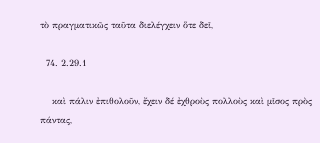τὸ πραγματικῶς ταῦτα διελέγχειν ὅτε δεῖ,

  74. 2.29.1

    καὶ πάλιν ἐπιθολοῦν, ἔχειν δέ ἐχθροὺς πολλοὺς καὶ μῖσος πρὸς πάντας,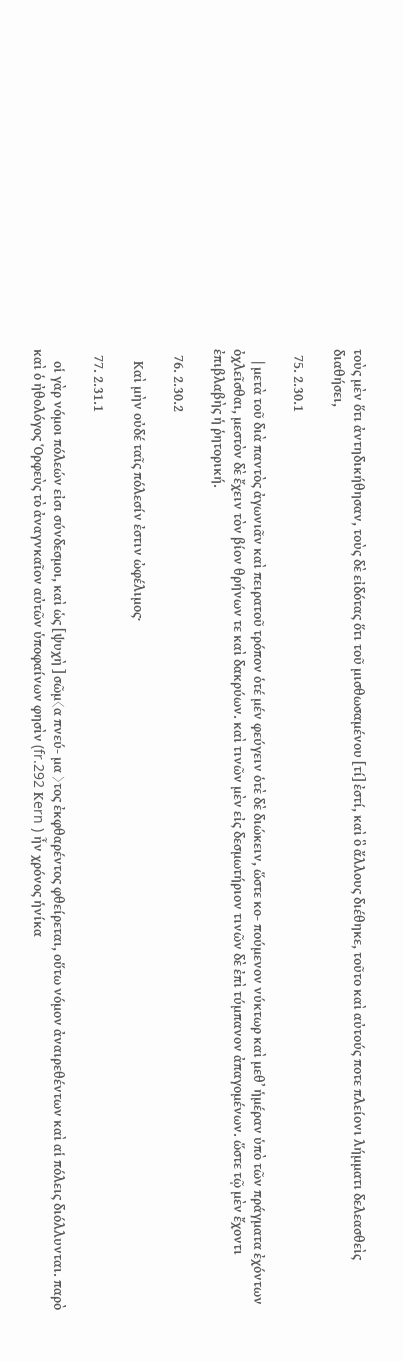τοὺς μὲν ὅτι ἀντηδικήθησαν, τοὺς δὲ εἰδότας ὅτι τοῦ μισθωσαμένου [τί] ἐστί, καὶ ὃ ἄλλους διέθηκε, τοῦτο καὶ αὐτούς ποτε πλείονι λήμματι δελεασθεὶς διαθήσει,

  75. 2.30.1

    | μετὰ τοῦ διὰ παντὸς ἀγωνιᾶν καὶ πειρατοῦ τρόπον ὁτέ μέν φεύγειν ὁτὲ δὲ διώκειν, ὥστε κο- πούμενον νύκτωρ καὶ μεθʼ ἡμέραν ὑπὸ τῶν πράγματα ἐχόντων ὀχλεῖσθαι, μεστὸν δὲ ἔχειν τὸν βίον θρήνων τε καὶ δακρύων. καὶ τινῶν μὲν εἰς δεσμωτήριον τινῶν δὲ ἐπὶ τύμπανον ἀπαγομένων. ὥστε τῷ μὲν ἔχοντι ἐπιβλαβὴς ἡ ῥητορική.

  76. 2.30.2

    Καὶ μὴν οὐδέ ταῖς πόλεσίν ἐστιν ὠφέλιμος·

  77. 2.31.1

    οἱ γὰρ νόμοι πόλεών εἰσι σύνδεσμοι, καὶ ὡς [ψυχὴ ] σῶμ〈α πνεύ- μα 〉τος ἐκφθαρέντος φθείρεται, οὕτω νόμον ἀναιρεθέντων καὶ αἱ πόλεις διόλλυνται. παρὸ καὶ ὁ ἠθολόγος Ὁρφεὺς τὸ ἀναγνκαῖον αὐτῶν ὑποφαίνων φησὶν (fr.292 Κern ) ἦν χρόνος ἡνίκα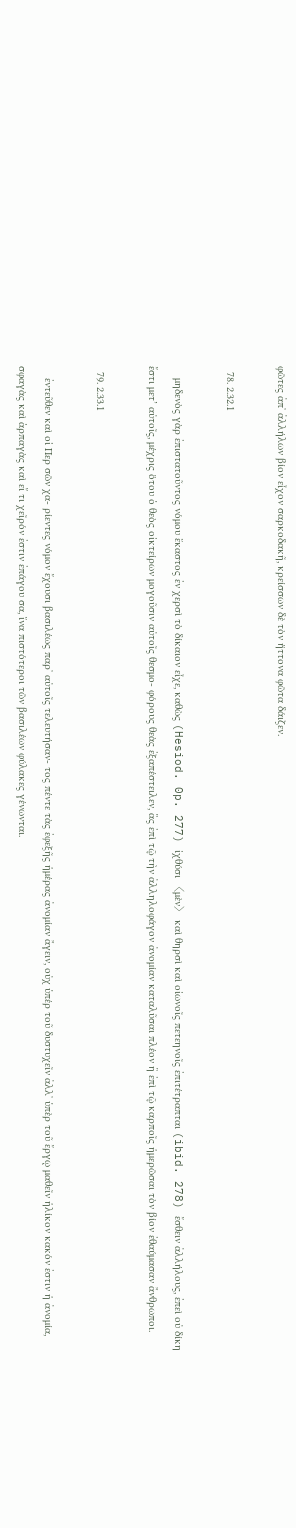φῶτες ἀπʼ ἀλλήλων βίον εἶχον σαρκοδακῆ, κρείσσων δὲ τὸν ἥττονα φῶτα δάιζεν.

  78. 2.32.1

    μηδενὸς γὰρ ἐπιστατοῦντος νόμου ἕκαστος ἐν χερσὶ τὸ δίκαιον εἶχε, καθὼς (Hesiod. 0p. 277) ἰχθύσι 〈μὲν〉 καὶ θηρσὶ καὶ οἰωνοῖς πετεηνοῖς ἐπιτέτραπται (ibid. 278) ἔσθειν ἀλλήλους, ἐπεὶ οὐ δίκη ἔστι μετ’ αὐτοῖς, μέχρις ὅτου ὁ θεὸς οἰκτείρων μογοῦσιν αὐτοῖς θεσμο- φόρους θεὰς ἐξαπέστειλεν, ἃς ἐπὶ τῷ τὴν ἀλληλοφάγον ἀνομίαν καταλῦσαι πλέον ἢ ἐπὶ τῷ καρποῖς ἡμερῶσαι τὸν βίον ἐθαύμασαν ἄνθρωποι.

  79. 2.33.1

    ἐντεῦθεν καὶ οἱ Περ σῶν χα- ρίεντες νόμον ἔχουσι βασιλέως παρʼ αὐτοῖς τελευτήσαν- τος πέντε τὰς ἐφεξῆς ἡμέρας ἀνομίαν ἄγειν, οὐχ ὑπέρ τοῦ δυστυχεῖν ἀλλʼ ὑπὲρ τοῦ ἔργῳ μαθεῖν ἡλίκον κακόν ἐστιν ἡ ἀνομία, σφαγὰς καὶ ἁρπαγὰς καὶ εἴ τι χεῖρόν ἐστιν ἐπάγου σα, ἵνα πιστότεροι τῶν βασιλέων φύλακες γένωνται.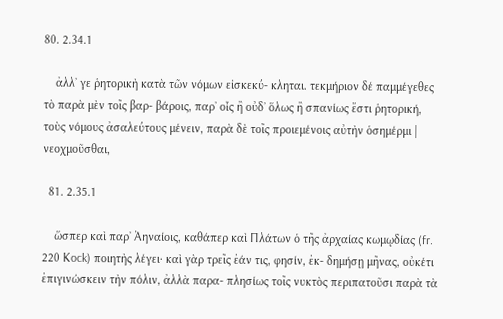80. 2.34.1

    ἀλλʼ γε ῥητορικὴ κατὰ τῶν νόμων εἰσκεκύ- κληται. τεκμήριον δέ παμμέγεθες τὸ παρὰ μὲν τοῖς βαρ- βάροις, παρʼ οἶς ἢ οὐδʼ ὅλως ἢ σπανίως ἔστι ῥητορική, τοὺς νόμους ἀσαλεύτους μένειν, παρὰ δὲ τοῖς προιεμένοις αὐτὴν ὁσημέρμι | νεοχμοῦσθαι,

  81. 2.35.1

    ὥσπερ καὶ παρʼ Ἀηναίοις, καθάπερ καὶ Πλάτων ὁ τῆς ἀρχαίας κωμῳδίας (fr. 220 Κock) ποιητὴς λέγει· καὶ γὰρ τρεῖς ἐάν τις, φησίν, ἐκ- δημήσῃ μῆνας, οὐκέτι ἐπιγινώσκειν τὴν πόλιν, ἀλλὰ παρα- πλησίως τοῖς νυκτὸς περιπατοῦσι παρὰ τὰ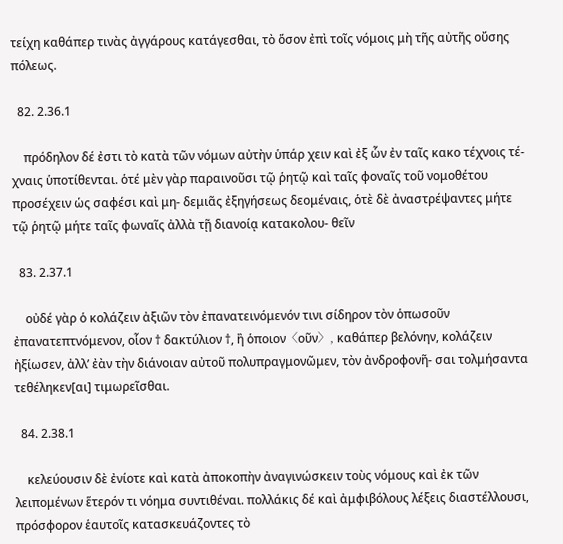τείχη καθάπερ τινὰς ἀγγάρους κατάγεσθαι, τὸ ὅσον ἐπὶ τοῖς νόμοις μὴ τῆς αὐτῆς οὔσης πόλεως.

  82. 2.36.1

    πρόδηλον δέ ἐστι τὸ κατὰ τῶν νόμων αὐτὴν ὑπάρ χειν καὶ ἐξ ὧν ἐν ταῖς κακο τέχνοις τέ- χναις ὑποτίθενται. ὁτέ μὲν γὰρ παραινοῦσι τῷ ῥητῷ καὶ ταῖς φοναῖς τοῦ νομοθέτου προσέχειν ὡς σαφέσι καὶ μη- δεμιᾶς ἐξηγήσεως δεομέναις, ὁτὲ δὲ ἀναστρέψαντες μήτε τῷ ῥητῷ μήτε ταῖς φωναῖς ἀλλὰ τῇ διανοίᾳ κατακολου- θεῖν

  83. 2.37.1

    οὐδέ γὰρ ὁ κολάζειν ἀξιῶν τὸν ἐπανατεινόμενόν τινι σίδηρον τὸν ὁπωσοῦν ἐπανατεπτνόμενον, οἷον † δακτύλιον †, ἢ ὁποιον〈οῦν〉, καθάπερ βελόνην, κολάζειν ἠξίωσεν, ἀλλʼ ἐὰν τὴν διάνοιαν αὐτοῦ πολυπραγμονῶμεν, τὸν ἀνδροφονῆ- σαι τολμήσαντα τεθέληκεν[αι] τιμωρεῖσθαι.

  84. 2.38.1

    κελεύουσιν δὲ ἐνίοτε καὶ κατὰ ἀποκοπὴν ἀναγινώσκειν τοὺς νόμους καὶ ἐκ τῶν λειπομένων ἕτερόν τι νόημα συντιθέναι. πολλάκις δέ καὶ ἀμφιβόλους λέξεις διαστέλλουσι, πρόσφορον ἑαυτοῖς κατασκευάζοντες τὸ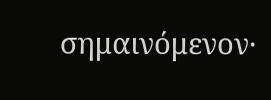σημαινόμενον·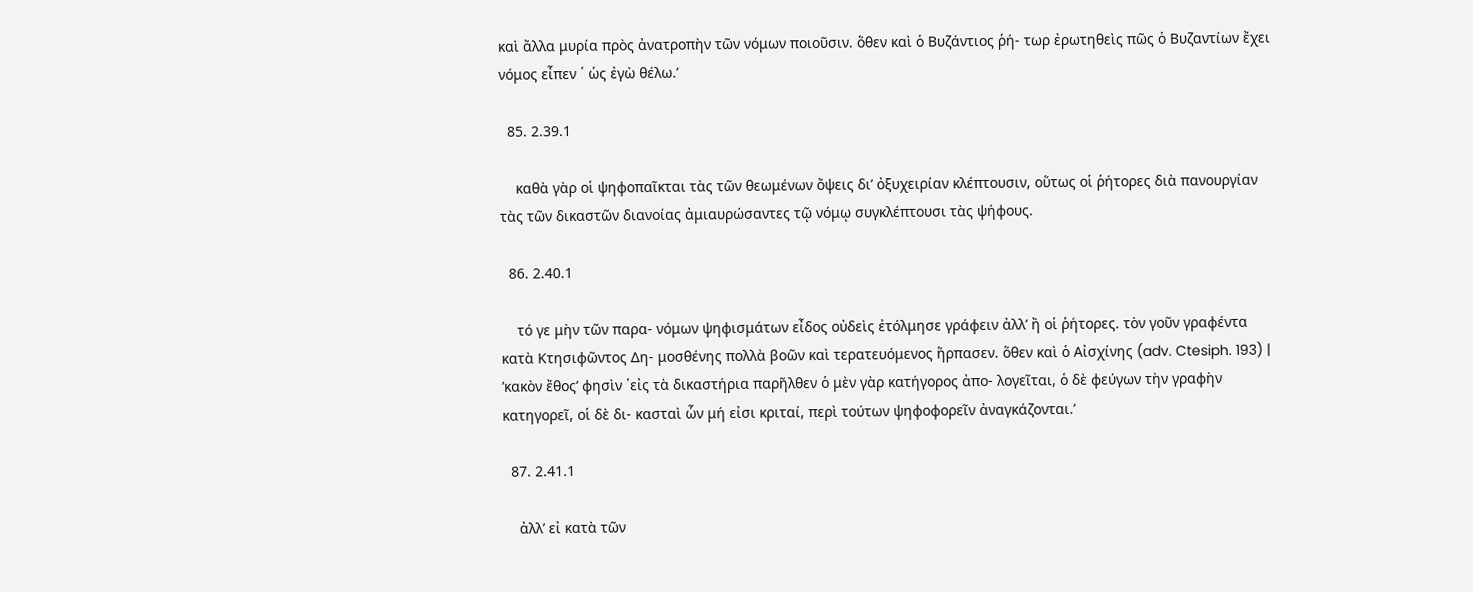καὶ ἄλλα μυρία πρὸς ἀνατροπὴν τῶν νόμων ποιοῦσιν. ὅθεν καὶ ὁ Βυζάντιος ῥή- τωρ ἐρωτηθεὶς πῶς ὁ Βυζαντίων ἔχει νόμος εἶπεν ῾ ὡς ἐγὼ θέλω.ʼ

  85. 2.39.1

    καθὰ γὰρ οἱ ψηφοπαῖκται τὰς τῶν θεωμένων ὄψεις διʼ ὀξυχειρίαν κλέπτουσιν, οὕτως οἱ ῥήτορες διὰ πανουργίαν τὰς τῶν δικαστῶν διανοίας ἀμιαυρώσαντες τῷ νόμῳ συγκλέπτουσι τὰς ψήφους.

  86. 2.40.1

    τό γε μὴν τῶν παρα- νόμων ψηφισμάτων εἶδος οὐδεὶς ἐτόλμησε γράφειν ἀλλʼ ἢ οἱ ῥήτορες. τὸν γοῦν γραφέντα κατὰ Κτησιφῶντος Δη- μοσθένης πολλὰ βοῶν καὶ τερατευόμενος ἥρπασεν. ὅθεν καὶ ὁ Αἰσχίνης (adv. Ctesiph. 193) | ʼκακὸν ἔθοςʼ φησὶν ῾εἰς τὰ δικαστήρια παρῆλθεν ὁ μὲν γὰρ κατήγορος ἀπο- λογεῖται, ὁ δὲ φεύγων τὴν γραφὴν κατηγορεῖ, οἱ δὲ δι- κασταὶ ὧν μή εἰσι κριταί, περὶ τούτων ψηφοφορεῖν ἀναγκάζονται.ʼ

  87. 2.41.1

    ἀλλʼ εἰ κατὰ τῶν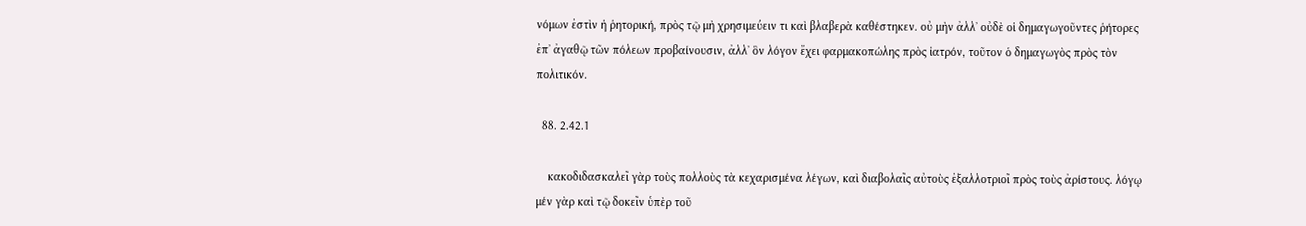νόμων ἐστὶν ἡ ῥητορική, πρὸς τῷ μὴ χρησιμεύειν τι καὶ βλαβερὰ καθέστηκεν. οὐ μὴν ἀλλʼ οὐδὲ οἱ δημαγωγοῦντες ῥήτορες ἐπʼ ἀγαθῷ τῶν πόλεων προβαίνουσιν, ἀλλʼ ὃν λόγον ἔχει φαρμακοπώλης πρὸς ἰατρόν, τοῦτον ὁ δημαγωγὸς πρὸς τὸν πολιτικόν.

  88. 2.42.1

    κακοδιδασκαλεῖ γὰρ τοὺς πολλοὺς τὰ κεχαρισμένα λέγων, καὶ διαβολαῖς αὐτοὺς ἐξαλλοτριοῖ πρὸς τοὺς ἀρίστους. λόγῳ μέν γὰρ καὶ τῷ δοκεῖν ὑπὲρ τοῦ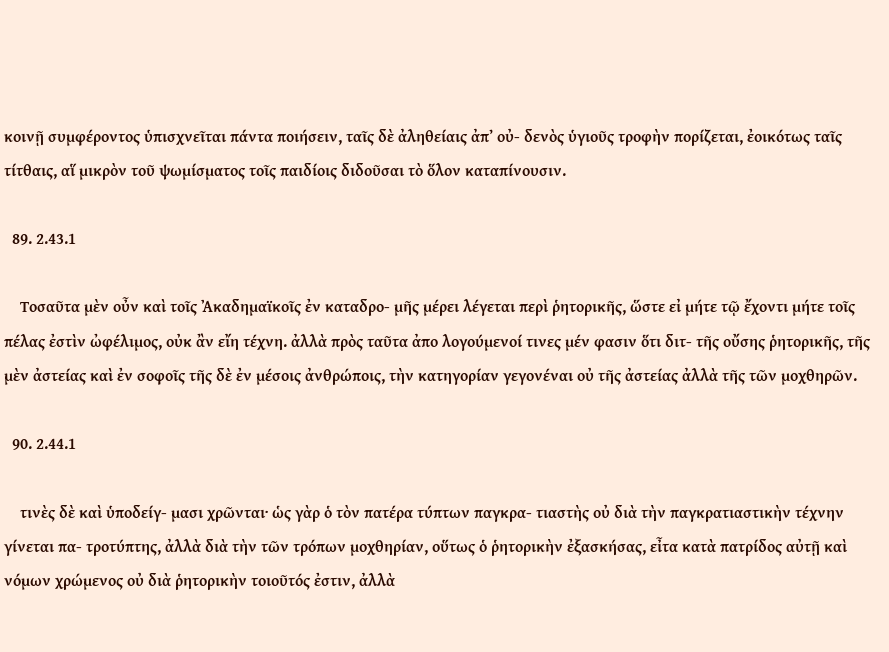κοινῇ συμφέροντος ὑπισχνεῖται πάντα ποιήσειν, ταῖς δὲ ἀληθείαις ἀπʼ οὐ- δενὸς ὑγιοῦς τροφὴν πορίζεται, ἐοικότως ταῖς τίτθαις, αἵ μικρὸν τοῦ ψωμίσματος τοῖς παιδίοις διδοῦσαι τὸ ὅλον καταπίνουσιν.

  89. 2.43.1

    Τοσαῦτα μὲν οὖν καὶ τοῖς Ἀκαδημαϊκοῖς ἐν καταδρο- μῆς μέρει λέγεται περὶ ῥητορικῆς, ὥστε εἰ μήτε τῷ ἔχοντι μήτε τοῖς πέλας ἐστὶν ὠφέλιμος, οὐκ ἂν εἴη τέχνη. ἀλλὰ πρὸς ταῦτα ἀπο λογούμενοί τινες μέν φασιν ὅτι διτ- τῆς οὔσης ῥητορικῆς, τῆς μὲν ἀστείας καὶ ἐν σοφοῖς τῆς δὲ ἐν μέσοις ἀνθρώποις, τὴν κατηγορίαν γεγονέναι οὐ τῆς ἀστείας ἀλλὰ τῆς τῶν μοχθηρῶν.

  90. 2.44.1

    τινὲς δὲ καὶ ὑποδείγ- μασι χρῶνται· ὡς γὰρ ὁ τὸν πατέρα τύπτων παγκρα- τιαστὴς οὐ διὰ τὴν παγκρατιαστικὴν τέχνην γίνεται πα- τροτύπτης, ἀλλὰ διὰ τὴν τῶν τρόπων μοχθηρίαν, οὕτως ὁ ῥητορικὴν ἐξασκήσας, εἶτα κατὰ πατρίδος αὐτῇ καὶ νόμων χρώμενος οὐ διὰ ῥητορικὴν τοιοῦτός ἐστιν, ἀλλὰ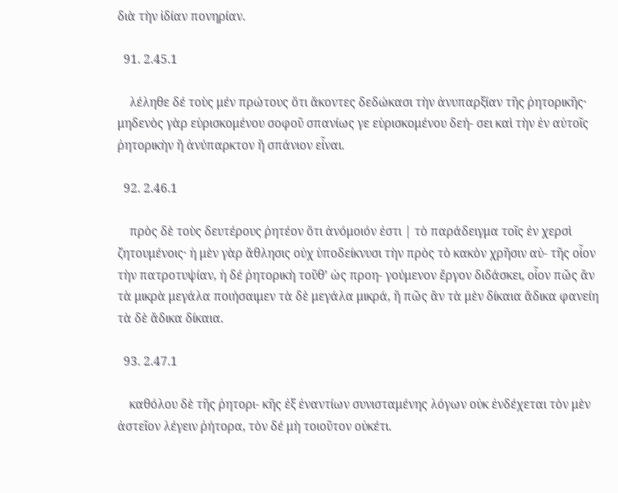διὰ τὴν ἰδίαν πονηρίαν.

  91. 2.45.1

    λέληθε δέ τοὺς μέν πρώτους ὅτι ἄκοντες δεδώκασι τὴν ἀνυπαρξίαν τῆς ῥητορικῆς· μηδενὸς γὰρ εὑρισκομένου σοφοῦ σπανίως γε εὑρισκομένου δεή- σει καὶ τὴν ἐν αὐτοῖς ῥητορικὴν ἢ ἀνύπαρκτον ἢ σπάνιον εἶναι.

  92. 2.46.1

    πρὸς δὲ τοὺς δευτέρους ῥητέον ὅτι ἀνόμοιόν ἐστι | τὸ παράδειγμα τοῖς ἐν χερσὶ ζητουμένοις· ἡ μὲν γὰρ ἄθλησις οὐχ ὑποδείκνυσι τὴν πρὸς τὸ κακὸν χρῆσιν αὐ- τῆς οἷον τὴν πατροτυψίαν, ἡ δέ ῥητορικὴ τοῦθʼ ὡς προη- γούμενον ἔργον διδάσκει, οἷον πῶς ἂν τὰ μικρὰ μεγάλα ποιήσαιμεν τὰ δὲ μεγάλα μικρά, ἢ πῶς ἂν τὰ μὲν δίκαια ἄδικα φανείη τὰ δὲ ἄδικα δίκαια.

  93. 2.47.1

    καθόλου δὲ τῆς ῥητορι- κῆς ἐξ ἐναντίων συνισταμένης λόγων οὐκ ἐνδέχεται τὸν μὲν ἀστεῖον λέγειν ῥήτορα, τὸν δέ μὴ τοιοῦτον οὐκέτι.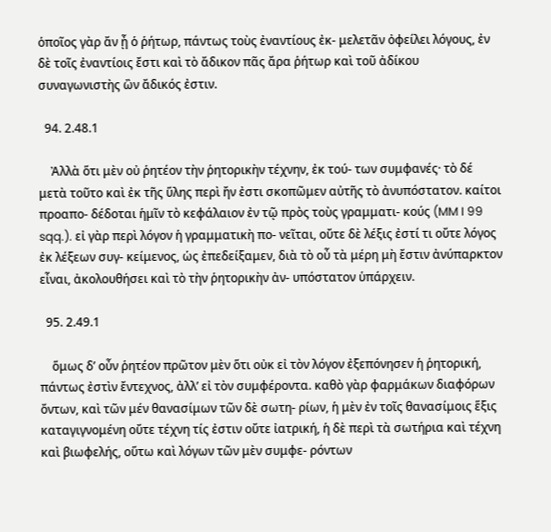ὁποῖος γὰρ ἄν ᾖ ὁ ῥήτωρ, πάντως τοὺς ἐναντίους ἐκ- μελετᾶν ὀφείλει λόγους, ἐν δὲ τοῖς ἐναντίοις ἔστι καὶ τὸ ἄδικον πᾶς ἄρα ῥήτωρ καὶ τοῦ ἀδίκου συναγωνιστὴς ὢν ἄδικός ἐστιν.

  94. 2.48.1

    Ἀλλὰ ὅτι μὲν οὐ ῥητέον τὴν ῥητορικὴν τέχνην, ἐκ τού- των συμφανές· τὸ δέ μετὰ τοῦτο καὶ ἐκ τῆς ὕλης περὶ ἤν ἐστι σκοπῶμεν αὐτῆς τὸ ἀνυπόστατον. καίτοι προαπο- δέδοται ἡμῖν τὸ κεφάλαιον ἐν τῷ πρὸς τοὺς γραμματι- κούς (MM I 99 sqq.). εἰ γὰρ περὶ λόγον ἡ γραμματικὴ πο- νεῖται, οὔτε δὲ λέξις ἐστί τι οὔτε λόγος ἐκ λέξεων συγ- κείμενος, ὡς ἐπεδείξαμεν, διὰ τὸ οὖ τὰ μέρη μὴ ἔστιν ἀνύπαρκτον εἶναι, ἀκολουθήσει καὶ τὸ τὴν ῥητορικὴν ἀν- υπόστατον ὑπάρχειν.

  95. 2.49.1

    ὅμως δʼ οὖν ῥητέον πρῶτον μὲν ὅτι οὐκ εἰ τὸν λόγον ἐξεπόνησεν ἡ ῥητορική, πάντως ἐστὶν ἔντεχνος, ἀλλʼ εἰ τὸν συμφέροντα. καθὸ γὰρ φαρμάκων διαφόρων ὄντων, καὶ τῶν μέν θανασίμων τῶν δὲ σωτη- ρίων, ἡ μὲν ἐν τοῖς θανασίμοις ἕξις καταγιγνομένη οὔτε τέχνη τίς ἐστιν οὔτε ἰατρική, ἡ δὲ περὶ τὰ σωτήρια καὶ τέχνη καὶ βιωφελής, οὕτω καὶ λόγων τῶν μὲν συμφε- ρόντων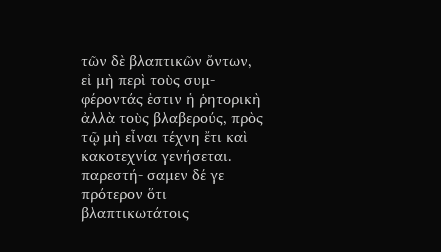τῶν δὲ βλαπτικῶν ὄντων, εἰ μὴ περὶ τοὺς συμ- φέροντάς ἐστιν ἡ ῥητορικὴ ἀλλὰ τοὺς βλαβερούς, πρὸς τῷ μὴ εἶναι τέχνη ἔτι καὶ κακοτεχνία γενήσεται. παρεστή- σαμεν δέ γε πρότερον ὅτι βλαπτικωτάτοις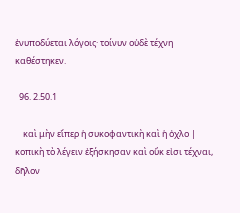ἐνυποδύεται λόγοις· τοίνυν οὐδὲ τέχνη καθέστηκεν.

  96. 2.50.1

    καὶ μὴν εἴπερ ἡ συκοφαντικὴ καὶ ἡ ὀχλο | κοπικὴ τὸ λέγειν ἐξήσκησαν καὶ οὔκ εἰσι τέχναι, δῆλον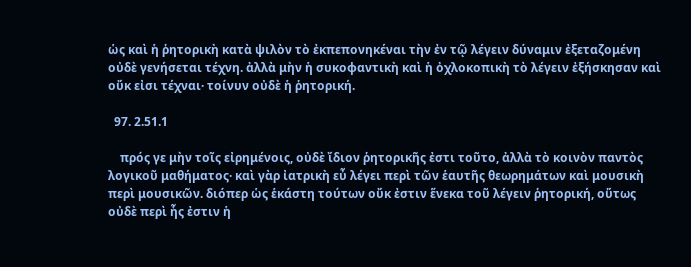ὡς καὶ ἡ ῥητορικὴ κατὰ ψιλὸν τὸ ἐκπεπονηκέναι τὴν ἐν τῷ λέγειν δύναμιν ἐξεταζομένη οὐδὲ γενήσεται τέχνη. ἀλλὰ μὴν ἡ συκοφαντικὴ καὶ ἡ ὀχλοκοπικὴ τὸ λέγειν ἐξήσκησαν καὶ οὔκ εἰσι τέχναι· τοίνυν οὐδὲ ἡ ῥητορική.

  97. 2.51.1

    πρός γε μὴν τοῖς εἰρημένοις, οὐδὲ ἴδιον ῥητορικῆς ἐστι τοῦτο, ἀλλὰ τὸ κοινὸν παντὸς λογικοῦ μαθήματος· καὶ γὰρ ἰατρικὴ εὖ λέγει περὶ τῶν ἑαυτῆς θεωρημάτων καὶ μουσικὴ περὶ μουσικῶν. διόπερ ὡς ἑκάστη τούτων οὔκ ἐστιν ἕνεκα τοῦ λέγειν ῥητορική, οὕτως οὐδὲ περὶ ἧς ἐστιν ἡ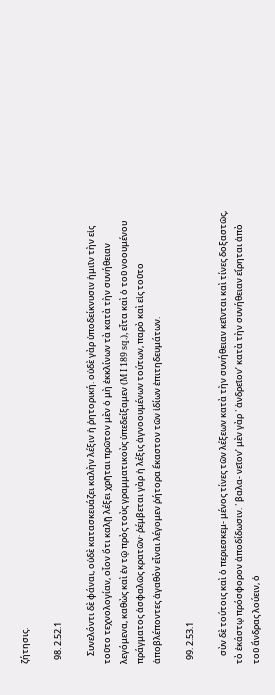ζήτησις.

  98. 2.52.1

    Συνελόντι δὲ φάναι, οὐδὲ κατασκευάζει καλὴν λέξιν ἡ ῥητορική. οὐδὲ γὰρ ὑποδείκνυσιν ἡμιῖν τὴν εἰς τοῦτο τεχνολογίαν, οἷον ὅτι καλῇ λέξει χρῆται πρῶτον μὲν ὁ μὴ ἐκκλίνων τὰ κατὰ τὴν συνήθειαν λεγόμενα, καθὼς καὶ ἐν τῷ πρὸς τοὺς γραμματικοὺς ὑπεδείξαμεν (M I 189 sq.), εἶτα καὶ ὁ τοῦ νοουμένου πράγματος ἀσφαλῶς κρατῶν· ῥέμβεται γὰρ ἡ λέξις ἀγνοουμένων τούτων, παρὸ καὶ εἰς τοῦτο ἀποβλέποντες ἀγαθὸν εἶναι λέγομεν ῥήτορα ἕκαστον τῶν ἰδίων ἐπιτηδευμάτων.

  99. 2.53.1

    σὺν δὲ τούτοις καὶ ὁ περιεσκεμ- μένος τίνες τῶν λέξεων κατὰ τὴν συνήθειαν κεῖνται καὶ τίνες δοξαστῶς, τὸ ἑκάστῳ πρόσφορον ἀποδίδωσιν. ῾ βαλα- νεῖονʼ μὲν γὰρ ῾ ἀνδρεῖονʼ κατὰ τὴν συνήθειαν εἴρηται ἀπὸ τοῦ ἄνδρας λούειν, ὁ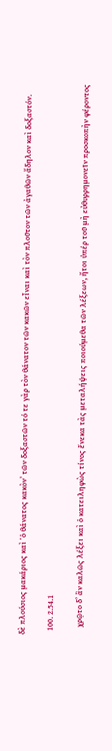δὲ πλούσιος μακάριος καὶ ῾ὁ θάνατος κακὸνʼ τῶν δοξαστῶν τό τε γὰρ τὸν θάνατον τῶν κακῶν εἶναι καὶ τὸν πλοῦτον τῶν ἀγαθῶν ἄδηλον καὶ δοξαστόν.

  100. 2.54.1

    χρῷτο δʼ ἂν καλῶς λέξει καὶ ὁ κατειληφὼς τίνος ἕνεκα τὰς μεταλήψεις ποιούμεθα τῶν λέξεων, ἤτοι ὑπέρ τοῦ μὴ εὐθυρρημονεῖν προσκοπὴν φέροντος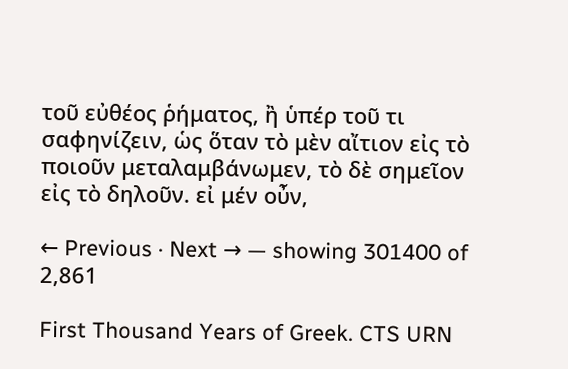τοῦ εὐθέος ῥήματος, ἢ ὑπέρ τοῦ τι σαφηνίζειν, ὡς ὅταν τὸ μὲν αἴτιον εἰς τὸ ποιοῦν μεταλαμβάνωμεν, τὸ δὲ σημεῖον εἰς τὸ δηλοῦν. εἰ μέν οὖν,

← Previous · Next → — showing 301400 of 2,861

First Thousand Years of Greek. CTS URN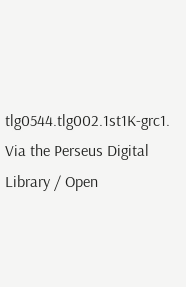tlg0544.tlg002.1st1K-grc1. Via the Perseus Digital Library / Open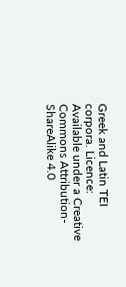Greek and Latin TEI corpora. Licence: Available under a Creative Commons Attribution-ShareAlike 4.0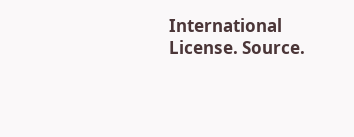International License. Source.